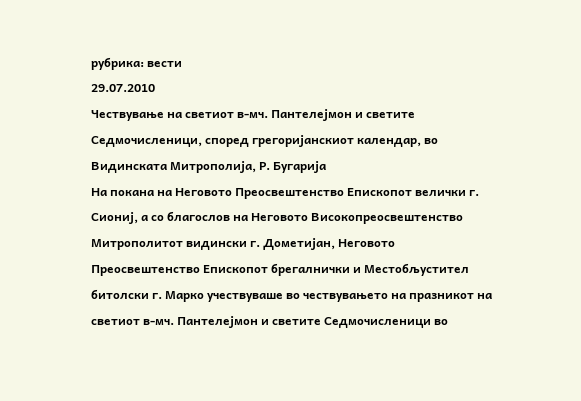рубрика: вести
29.07.2010
Чествување на светиот в-мч. Пантелејмон и светите Седмочисленици, според грегоријанскиот календар, во Видинската Митрополија, Р. Бугарија
На покана на Неговото Преосвештенство Епископот велички г. Сиониј, а со благослов на Неговото Високопреосвештенство Митрополитот видински г. Дометијан, Неговото Преосвештенство Епископот брегалнички и Местобљустител битолски г. Марко учествуваше во чествувањето на празникот на светиот в-мч. Пантелејмон и светите Седмочисленици во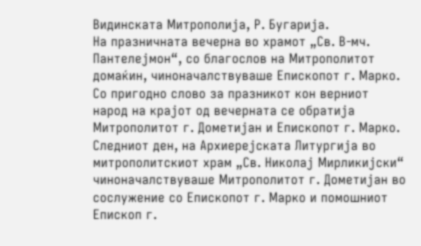Видинската Митрополија, Р. Бугарија.
На празничната вечерна во храмот „Св. В-мч. Пантелејмон“, со благослов на Митрополитот домаќин, чиноначалствуваше Епископот г. Марко. Со пригодно слово за празникот кон верниот народ на крајот од вечерната се обратија Митрополитот г. Дометијан и Епископот г. Марко.
Следниот ден, на Архиерејската Литургија во митрополитскиот храм „Св. Николај Мирликијски“ чиноначалствуваше Митрополитот г. Дометијан во сослужение со Епископот г. Марко и помошниот Епископ г.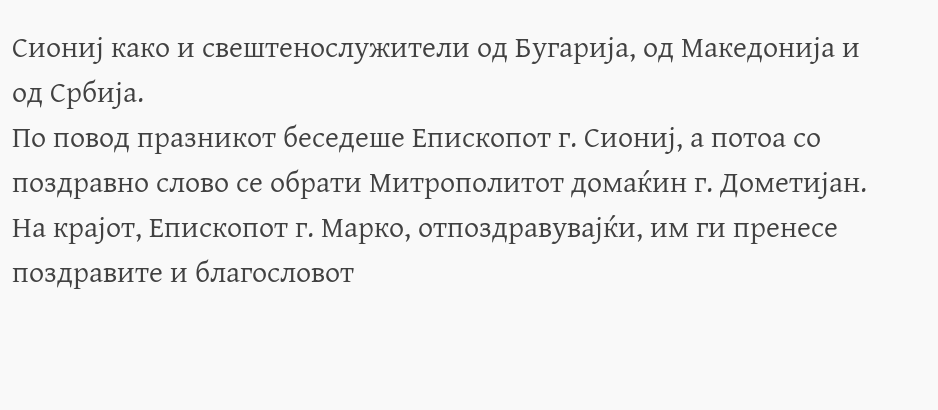Сиониј како и свештенослужители од Бугарија, од Македонија и од Србија.
По повод празникот беседеше Епископот г. Сиониј, а потоа со поздравно слово се обрати Митрополитот домаќин г. Дометијан. На крајот, Епископот г. Марко, отпоздравувајќи, им ги пренесе поздравите и благословот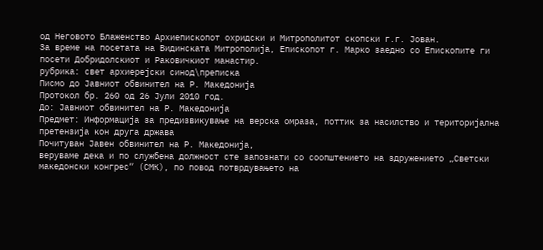од Неговото Блаженство Архиепископот охридски и Митрополитот скопски г.г. Јован.
За време на посетата на Видинската Митрополија, Епископот г. Марко заедно со Епископите ги посети Добридолскиот и Раковичкиот манастир.
рубрика: свет архиерејски синод\преписка
Писмо до Јавниот обвинител на Р. Македонија
Протокол бр. 260 од 26 Јули 2010 год.
До: Јавниот обвинител на Р. Македонија
Предмет: Информација за предизвикување на верска омраза, поттик за насилство и територијална претензија кон друга држава
Почитуван Јавен обвинител на Р. Македонија,
веруваме дека и по службена должност сте запознати со соопштението на здружението „Светски македонски конгрес“ (СМК), по повод потврдувањето на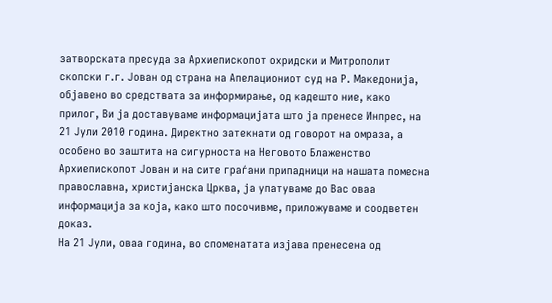затворската пресуда за Архиепископот охридски и Митрополит скопски г.г. Јован од страна на Апелациониот суд на Р. Македонија, објавено во средствата за информирање, од кадешто ние, како прилог, Ви ја доставуваме информацијата што ја пренесе Инпрес, на 21 Јули 2010 година. Директно затекнати од говорот на омраза, а особено во заштита на сигурноста на Неговото Блаженство Архиепископот Јован и на сите граѓани припадници на нашата помесна православна, христијанска Црква, ја упатуваме до Вас оваа информација за која, како што посочивме, приложуваме и соодветен доказ.
На 21 Јули, оваа година, во споменатата изјава пренесена од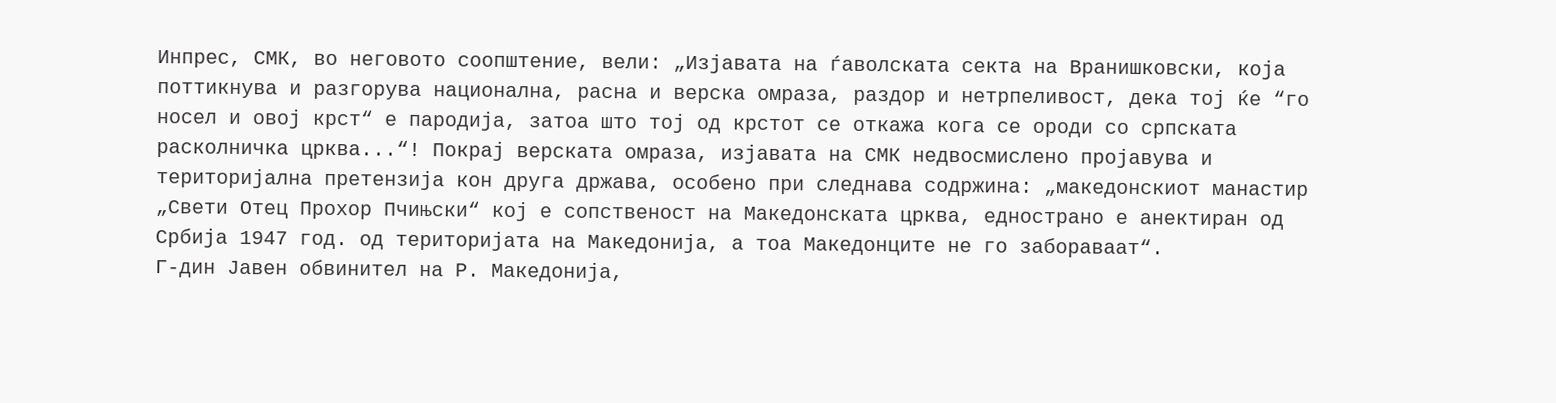Инпрес, СМК, во неговото соопштение, вели: „Изјавата на ѓаволската секта на Вранишковски, која поттикнува и разгорува национална, расна и верска омраза, раздор и нетрпеливост, дека тој ќе “го носел и овој крст“ е пародија, затоа што тој од крстот се откажа кога се ороди со српската расколничка црква...“! Покрај верската омраза, изјавата на СМК недвосмислено пројавува и територијална претензија кон друга држава, особено при следнава содржина: „македонскиот манастир „Свети Отец Прохор Пчињски“ кој е сопственост на Македонската црква, еднострано е анектиран од Србија 1947 год. од територијата на Македонија, а тоа Македонците не го забораваат“.
Г-дин Јавен обвинител на Р. Македонија,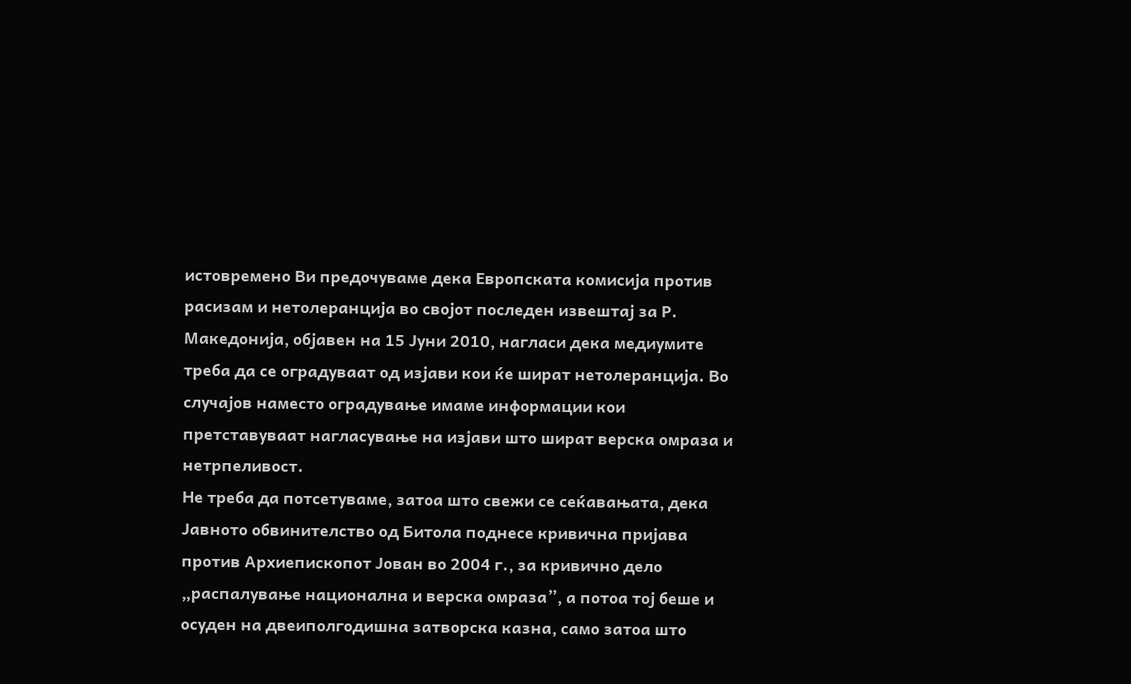истовремено Ви предочуваме дека Европската комисија против расизам и нетолеранција во својот последен извештај за Р. Македонија, објавен на 15 Јуни 2010, нагласи дека медиумите треба да се оградуваат од изјави кои ќе шират нетолеранција. Во случајов наместо оградување имаме информации кои претставуваат нагласување на изјави што шират верска омраза и нетрпеливост.
Не треба да потсетуваме, затоа што свежи се сеќавањата, дека Јавното обвинителство од Битола поднесе кривична пријава против Архиепископот Јован во 2004 г., за кривично дело „распалување национална и верска омраза”, а потоа тој беше и осуден на двеиполгодишна затворска казна, само затоа што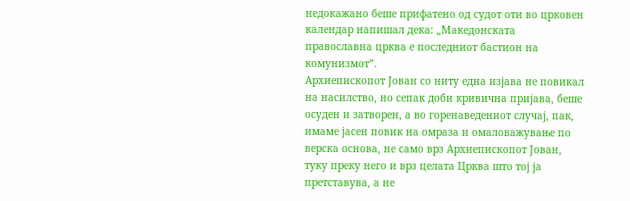недокажано беше прифатено од судот оти во црковен календар напишал дека: „Македонската православна црква е последниот бастион на комунизмот”.
Архиепископот Јован со ниту една изјава не повикал на насилство, но сепак доби кривична пријава, беше осуден и затворен, а во горенаведениот случај, пак, имаме јасен повик на омраза и омаловажување по верска основа, не само врз Архиепископот Јован, туку преку него и врз целата Црква што тој ја претставува, а не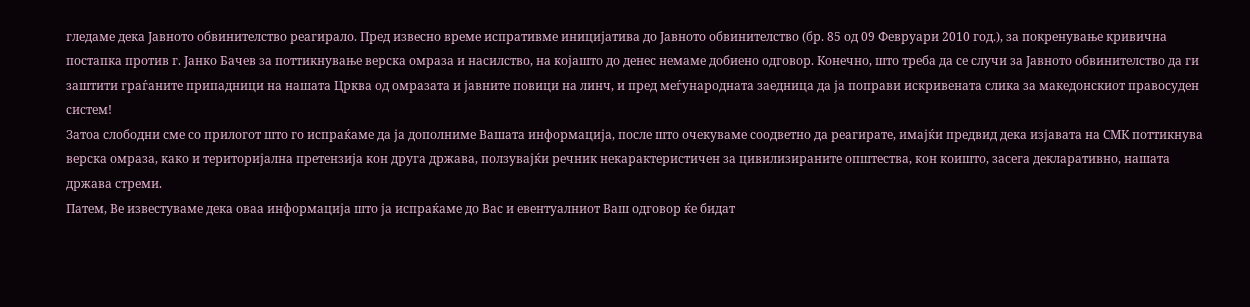гледаме дека Јавното обвинителство реагирало. Пред извесно време испративме иницијатива до Јавното обвинителство (бр. 85 од 09 Февруари 2010 год.), за покренување кривична постапка против г. Јанко Бачев за поттикнување верска омраза и насилство, на којашто до денес немаме добиено одговор. Конечно, што треба да се случи за Јавното обвинителство да ги заштити граѓаните припадници на нашата Црква од омразата и јавните повици на линч, и пред меѓународната заедница да ја поправи искривената слика за македонскиот правосуден систем!
Затоа слободни сме со прилогот што го испраќаме да ја дополниме Вашата информација, после што очекуваме соодветно да реагирате, имајќи предвид дека изјавата на СМК поттикнува верска омраза, како и територијална претензија кон друга држава, ползувајќи речник некарактеристичен за цивилизираните општества, кон коишто, засега декларативно, нашата држава стреми.
Патем, Ве известуваме дека оваа информација што ја испраќаме до Вас и евентуалниот Ваш одговор ќе бидат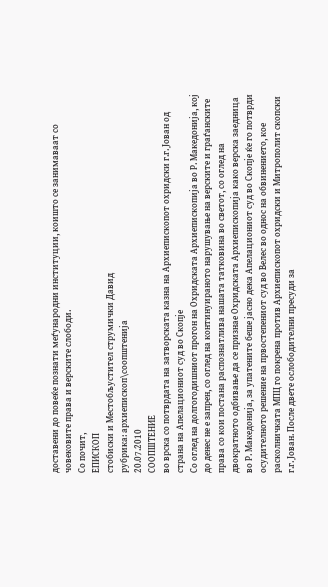доставени до повеќе познати меѓународни институции, коишто се занимаваат со човековите права и верските слободи.
Со почит,
ЕПИСКОП
стобиски и Местобљустител струмички Давид
рубрика: архиепископ\соопштенија
20.07.2010
СООПШТЕНИЕ
во врска со потврдата на затворската казна на Архиепископот охридски г.г. Јован од страна на Апелациониот суд во Скопје
Со оглед на долгогодишниот прогон на Охридската Архиепископија во Р. Македонија, кој до денес не е запрен, со оглед на континуираното нарушување на верските и граѓанските права со кои постана распознатлива нашата татковина во светот, со оглед на двократното одбивање да се признае Охридската Архиепископија како верска заедница во Р. Македонија, за упатените беше јасно дека Апелациониот суд во Скопје ќе го потврди осудителното решение на првостепениот суд во Велес во однос на обвинението, кое расколничката МПЦ го покрена против Архиепископот охридски и Митрополит скопски г.г. Јован. После двете ослободителни пресуди за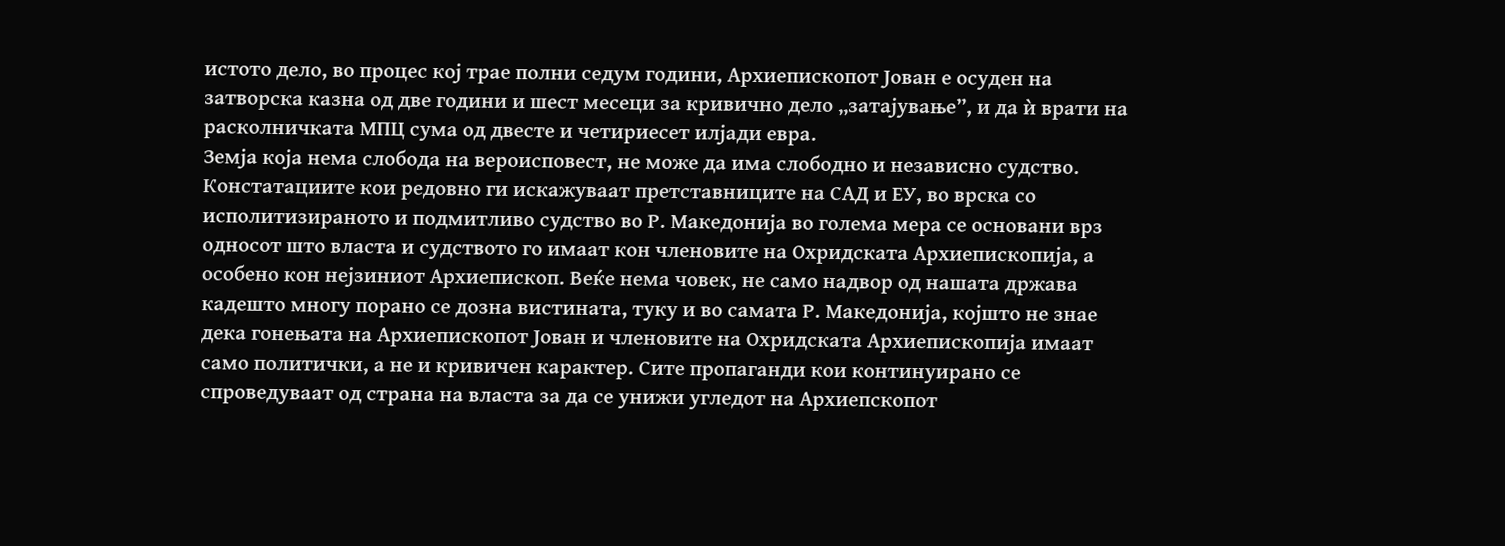истото дело, во процес кој трае полни седум години, Архиепископот Јован е осуден на затворска казна од две години и шест месеци за кривично дело „затајување”, и да ѝ врати на расколничката МПЦ сума од двесте и четириесет илјади евра.
Земја која нема слобода на вероисповест, не може да има слободно и независно судство. Констатациите кои редовно ги искажуваат претставниците на САД и ЕУ, во врска со исполитизираното и подмитливо судство во Р. Македонија во голема мера се основани врз односот што власта и судството го имаат кон членовите на Охридската Архиепископија, а особено кон нејзиниот Архиепископ. Веќе нема човек, не само надвор од нашата држава кадешто многу порано се дозна вистината, туку и во самата Р. Македонија, којшто не знае дека гонењата на Архиепископот Јован и членовите на Охридската Архиепископија имаат само политички, а не и кривичен карактер. Сите пропаганди кои континуирано се спроведуваат од страна на власта за да се унижи угледот на Архиепскопот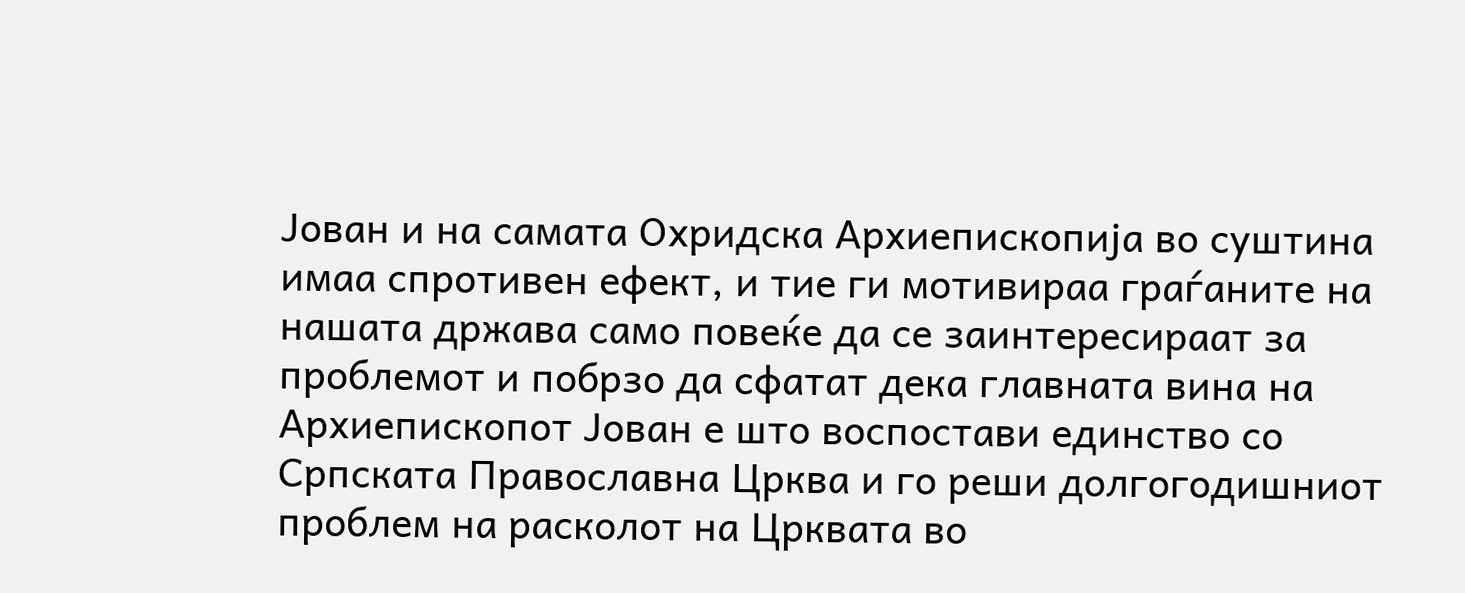Јован и на самата Охридска Архиепископија во суштина имаа спротивен ефект, и тие ги мотивираа граѓаните на нашата држава само повеќе да се заинтересираат за проблемот и побрзо да сфатат дека главната вина на Архиепископот Јован е што воспостави единство со Српската Православна Црква и го реши долгогодишниот проблем на расколот на Црквата во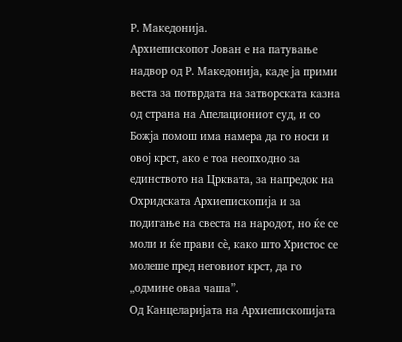Р. Македонија.
Архиепископот Јован е на патување надвор од Р. Македонија, каде ја прими веста за потврдата на затворската казна од страна на Апелациониот суд, и со Божја помош има намера да го носи и овој крст, ако е тоа неопходно за единството на Црквата, за напредок на Охридската Архиепископија и за подигање на свеста на народот, но ќе се моли и ќе прави сè, како што Христос се молеше пред неговиот крст, да го „одмине оваа чаша”.
Од Канцеларијата на Архиепископијата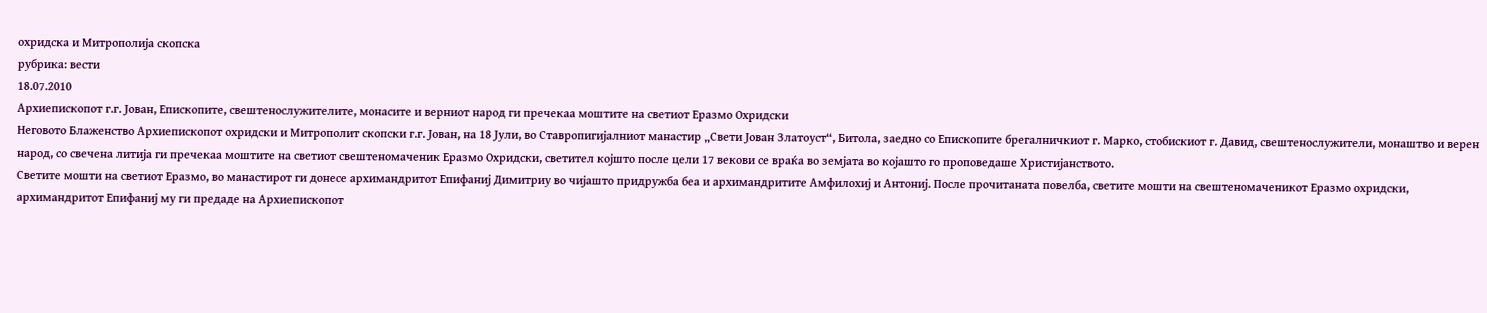охридска и Митрополија скопска
рубрика: вести
18.07.2010
Архиепископот г.г. Јован, Епископите, свештенослужителите, монасите и верниот народ ги пречекаа моштите на светиот Еразмо Охридски
Неговото Блаженство Архиепископот охридски и Митрополит скопски г.г. Јован, на 18 Јули, во Ставропигијалниот манастир „Свети Јован Златоуст“, Битола, заедно со Епископите брегалничкиот г. Марко, стобискиот г. Давид, свештенослужители, монаштво и верен народ, со свечена литија ги пречекаа моштите на светиот свештеномаченик Еразмо Охридски, светител којшто после цели 17 векови се враќа во земјата во којашто го проповедаше Христијанството.
Светите мошти на светиот Еразмо, во манастирот ги донесе архимандритот Епифаниј Димитриу во чијашто придружба беа и архимандритите Амфилохиј и Антониј. После прочитаната повелба, светите мошти на свештеномаченикот Еразмо охридски, архимандритот Епифаниј му ги предаде на Архиепископот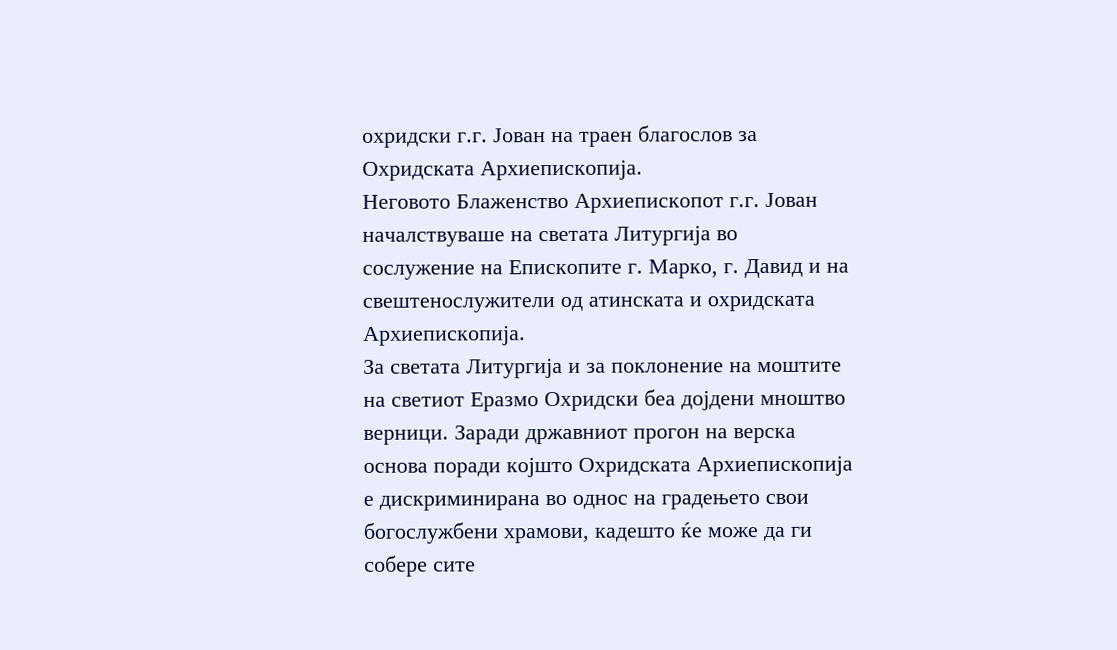охридски г.г. Јован на траен благослов за Охридската Архиепископија.
Неговото Блаженство Архиепископот г.г. Јован началствуваше на светата Литургија во сослужение на Епископите г. Марко, г. Давид и на свештенослужители од атинската и охридската Архиепископија.
За светата Литургија и за поклонение на моштите на светиот Еразмо Охридски беа дојдени мноштво верници. Заради државниот прогон на верска основа поради којшто Охридската Архиепископија е дискриминирана во однос на градењето свои богослужбени храмови, кадешто ќе може да ги собере сите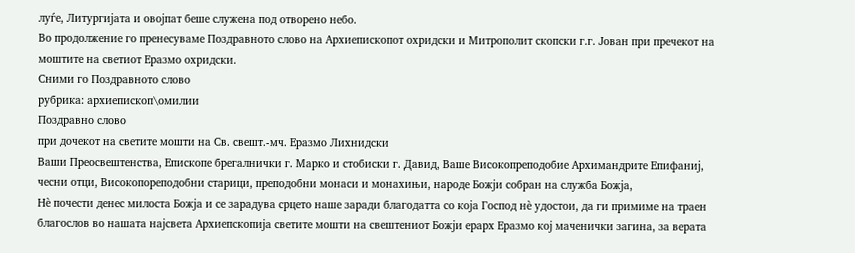луѓе, Литургијата и овојпат беше служена под отворено небо.
Во продолжение го пренесуваме Поздравното слово на Архиепископот охридски и Митрополит скопски г.г. Јован при пречекот на моштите на светиот Еразмо охридски.
Сними го Поздравното слово
рубрика: архиепископ\омилии
Поздравно слово
при дочекот на светите мошти на Св. свешт.-мч. Еразмо Лихнидски
Ваши Преосвештенства, Епископе брегалнички г. Марко и стобиски г. Давид, Ваше Високопреподобие Архимандрите Епифаниј, чесни отци, Високопореподобни старици, преподобни монаси и монахињи, народе Божји собран на служба Божја,
Нè почести денес милоста Божја и се зарадува срцето наше заради благодатта со која Господ нè удостои, да ги примиме на траен благослов во нашата најсвета Архиепскопија светите мошти на свештениот Божји eрарх Еразмо кој маченички загина, за верата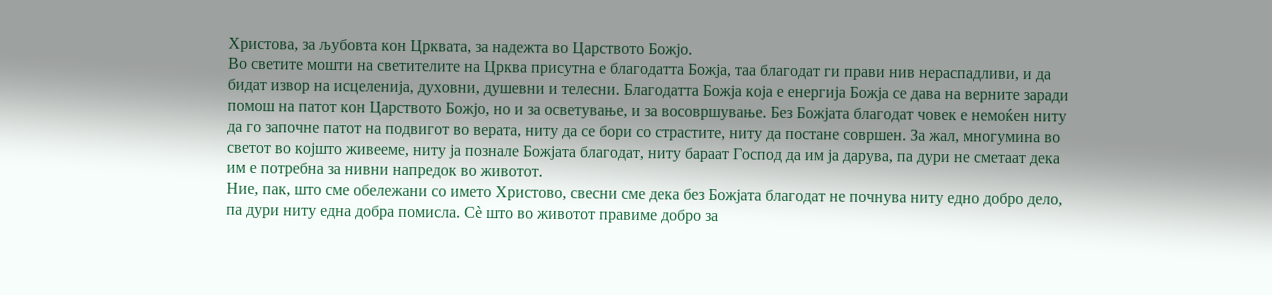Христова, за љубовта кон Црквата, за надежта во Царството Божјо.
Во светите мошти на светителите на Црква присутна е благодатта Божја, таа благодат ги прави нив нераспадливи, и да бидат извор на исцеленија, духовни, душевни и телесни. Благодатта Божја која е енергија Божја се дава на верните заради помош на патот кон Царството Божјо, но и за осветување, и за восовршување. Без Божјата благодат човек е немоќен ниту да го започне патот на подвигот во верата, ниту да се бори со страстите, ниту да постане совршен. За жал, многумина во светот во којшто живееме, ниту ја познале Божјата благодат, ниту бараат Господ да им ја дарува, па дури не сметаат дека им е потребна за нивни напредок во животот.
Ние, пак, што сме обележани со името Христово, свесни сме дека без Божјата благодат не почнува ниту едно добро дело, па дури ниту една добра помисла. Сè што во животот правиме добро за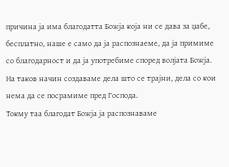причина ја има благодатта Божја која ни се дава за џабе, бесплатно, наше е само да ја распознаеме, да ја примиме со благодарност и да ја употребиме според волјата Божја. На таков начин создаваме дела што се трајни, дела со кои нема да се посрамиме пред Господа.
Токму таа благодат Божја ја распознаваме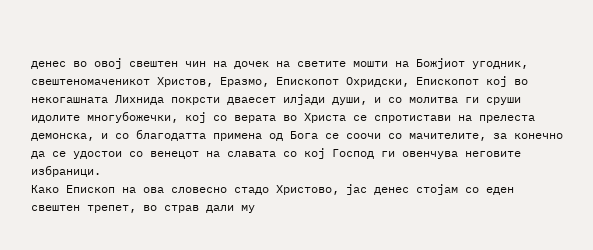денес во овој свештен чин на дочек на светите мошти на Божјиот угодник, свештеномаченикот Христов, Еразмо, Епископот Охридски, Епископот кој во некогашната Лихнида покрсти дваесет илјади души, и со молитва ги сруши идолите многубожечки, кој со верата во Христа се спротистави на прелеста демонска, и со благодатта примена од Бога се соочи со мачителите, за конечно да се удостои со венецот на славата со кој Господ ги овенчува неговите избраници.
Како Епископ на ова словесно стадо Христово, јас денес стојам со еден свештен трепет, во страв дали му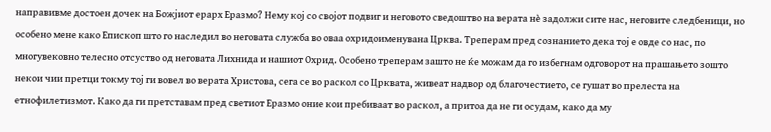направивме достоен дочек на Божјиот ерарх Еразмо? Нему кој со својот подвиг и неговото сведоштво на верата нè задолжи сите нас, неговите следбеници, но особено мене како Епископ што го наследил во неговата служба во оваа охридоименувана Црква. Треперам пред сознанието дека тој е овде со нас, по многувековно телесно отсуство од неговата Лихнида и нашиот Охрид. Особено треперам зашто не ќе можам да го избегнам одговорот на прашањето зошто некои чии претци токму тој ги вовел во верата Христова, сега се во раскол со Црквата, живеат надвор од благочестието, се гушат во прелеста на етнофилетизмот. Како да ги претставам пред светиот Еразмо оние кои пребиваат во раскол, а притоа да не ги осудам, како да му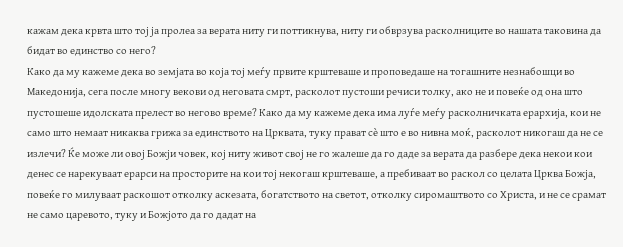кажам дека крвта што тој ја пролеа за верата ниту ги поттикнува, ниту ги обврзува расколниците во нашата таковина да бидат во единство со него?
Како да му кажеме дека во земјата во која тој меѓу првите крштеваше и проповедаше на тогашните незнабошци во Македонија, сега после многу векови од неговата смрт, расколот пустоши речиси толку, ако не и повеќе од она што пустошеше идолската прелест во негово време? Како да му кажеме дека има луѓе меѓу расколничката ерархија, кои не само што немаат никаква грижа за единството на Црквата, туку прават сè што е во нивна моќ, расколот никогаш да не се излечи? Ќе може ли овој Божји човек, кој ниту живот свој не го жалеше да го даде за верата да разбере дека некои кои денес се нарекуваат ерарси на просторите на кои тој некогаш крштеваше, а пребиваат во раскол со целата Црква Божја, повеќе го милуваат раскошот отколку аскезата, богатството на светот, отколку сиромаштвото со Христа, и не се срамат не само царевото, туку и Божјото да го дадат на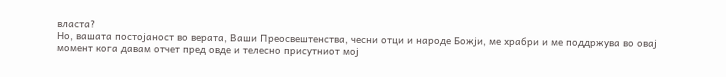власта?
Но, вашата постојаност во верата, Ваши Преосвештенства, чесни отци и народе Божји, ме храбри и ме поддржува во овај момент кога давам отчет пред овде и телесно присутниот мој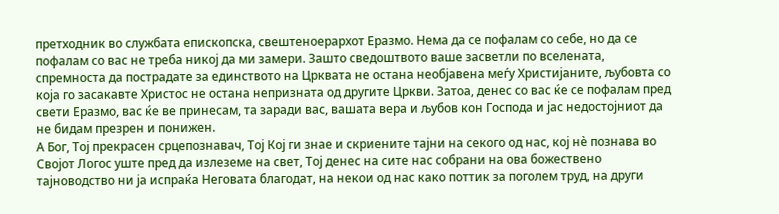претходник во службата епископска, свештеноерархот Еразмо. Нема да се пофалам со себе, но да се пофалам со вас не треба никој да ми замери. Зашто сведоштвото ваше засветли по вселената, спремноста да пострадате за единството на Црквата не остана необјавена меѓу Христијаните, љубовта со која го засакавте Христос не остана непризната од другите Цркви. Затоа, денес со вас ќе се пофалам пред свети Еразмо, вас ќе ве принесам, та заради вас, вашата вера и љубов кон Господа и јас недостојниот да не бидам презрен и понижен.
А Бог, Тој прекрасен срцепознавач, Тој Кој ги знае и скриените тајни на секого од нас, кој нè познава во Својот Логос уште пред да излеземе на свет, Тој денес на сите нас собрани на ова божествено тајноводство ни ја испраќа Неговата благодат, на некои од нас како поттик за поголем труд, на други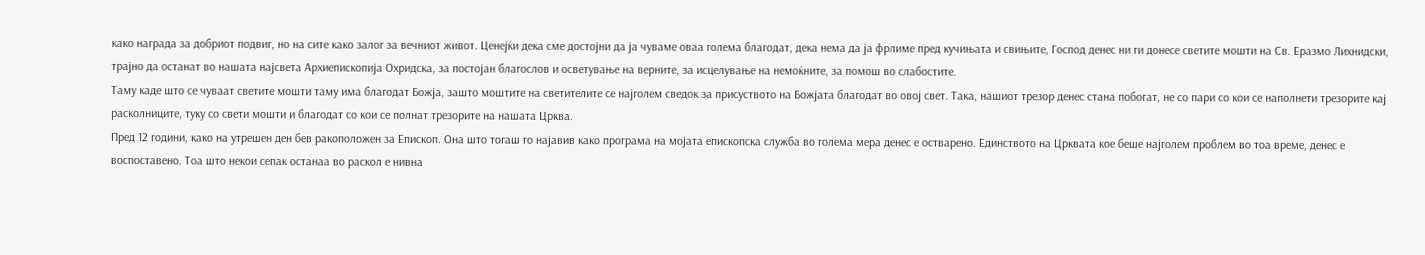како награда за добриот подвиг, но на сите како залог за вечниот живот. Ценејќи дека сме достојни да ја чуваме оваа голема благодат, дека нема да ја фрлиме пред кучињата и свињите, Господ денес ни ги донесе светите мошти на Св. Еразмо Лихнидски, трајно да останат во нашата најсвета Архиепископија Охридска, за постојан благослов и осветување на верните, за исцелување на немоќните, за помош во слабостите.
Таму каде што се чуваат светите мошти таму има благодат Божја, зашто моштите на светителите се најголем сведок за присуството на Божјата благодат во овој свет. Така, нашиот трезор денес стана побогат, не со пари со кои се наполнети трезорите кај расколниците, туку со свети мошти и благодат со кои се полнат трезорите на нашата Црква.
Пред 12 години, како на утрешен ден бев ракоположен за Епископ. Она што тогаш го најавив како програма на мојата епископска служба во голема мера денес е остварено. Единството на Црквата кое беше најголем проблем во тоа време, денес е воспоставено. Тоа што некои сепак останаа во раскол е нивна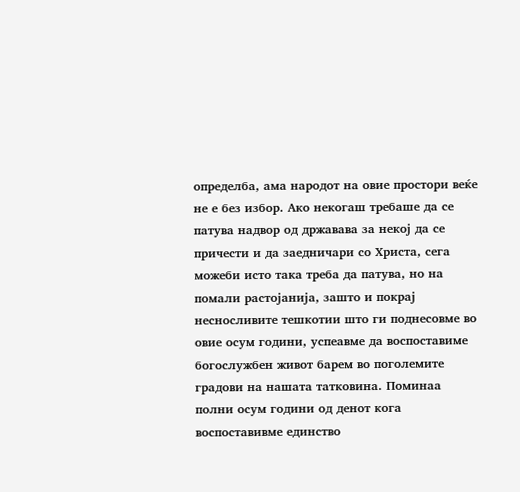определба, ама народот на овие простори веќе не е без избор. Ако некогаш требаше да се патува надвор од државава за некој да се причести и да заедничари со Христа, сега можеби исто така треба да патува, но на помали растојанија, зашто и покрај несносливите тешкотии што ги поднесовме во овие осум години, успеавме да воспоставиме богослужбен живот барем во поголемите градови на нашата татковина. Поминаа полни осум години од денот кога воспоставивме единство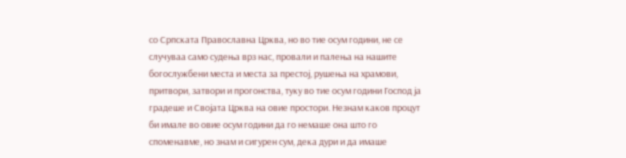со Српската Православна Црква, но во тие осум години, не се случуваа само судења врз нас, провали и палења на нашите богослужбени места и места за престој, рушења на храмови, притвори, затвори и прогонства, туку во тие осум години Господ ја градеше и Својата Црква на овие простори. Незнам каков процут би имале во овие осум години да го немаше она што го споменавме, но знам и сигурен сум, дека дури и да имаше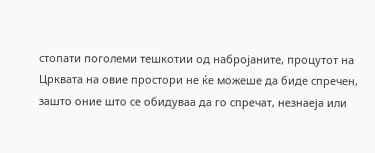стопати поголеми тешкотии од набројаните, процутот на Црквата на овие простори не ќе можеше да биде спречен, зашто оние што се обидуваа да го спречат, незнаеја или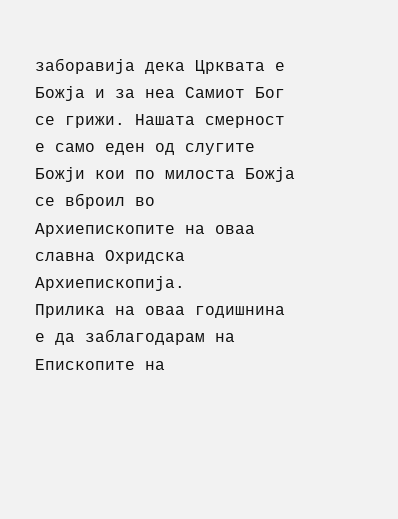заборавија дека Црквата е Божја и за неа Самиот Бог се грижи. Нашата смерност е само еден од слугите Божји кои по милоста Божја се вброил во Архиепископите на оваа славна Охридска Архиепископија.
Прилика на оваа годишнина е да заблагодарам на Епископите на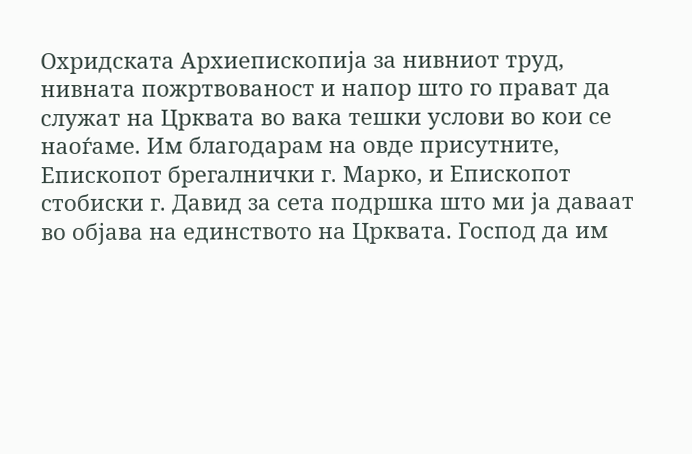Охридската Архиепископија за нивниот труд, нивната пожртвованост и напор што го прават да служат на Црквата во вака тешки услови во кои се наоѓаме. Им благодарам на овде присутните, Епископот брегалнички г. Марко, и Епископот стобиски г. Давид за сета подршка што ми ја даваат во објава на единството на Црквата. Господ да им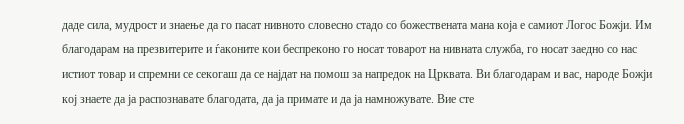даде сила, мудрост и знаење да го пасат нивното словесно стадо со божествената мана која е самиот Логос Божји. Им благодарам на презвитерите и ѓаконите кои беспреконо го носат товарот на нивната служба, го носат заедно со нас истиот товар и спремни се секогаш да се најдат на помош за напредок на Црквата. Ви благодарам и вас, народе Божји кој знаете да ја распознавате благодата, да ја примате и да ја намножувате. Вие сте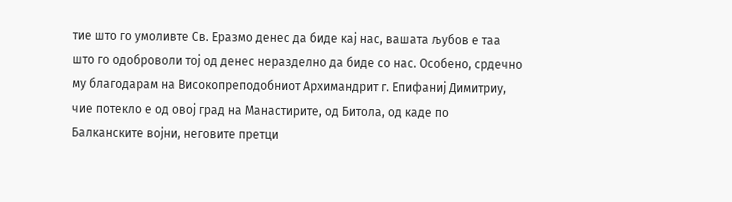тие што го умоливте Св. Еразмо денес да биде кај нас, вашата љубов е таа што го одоброволи тој од денес неразделно да биде со нас. Особено, срдечно му благодарам на Високопреподобниот Архимандрит г. Епифаниј Димитриу, чие потекло е од овој град на Манастирите, од Битола, од каде по Балканските војни, неговите претци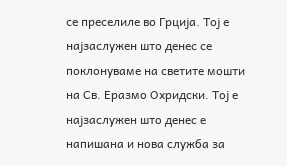се преселиле во Грција. Тој е најзаслужен што денес се поклонуваме на светите мошти на Св. Еразмо Охридски. Тој е најзаслужен што денес е напишана и нова служба за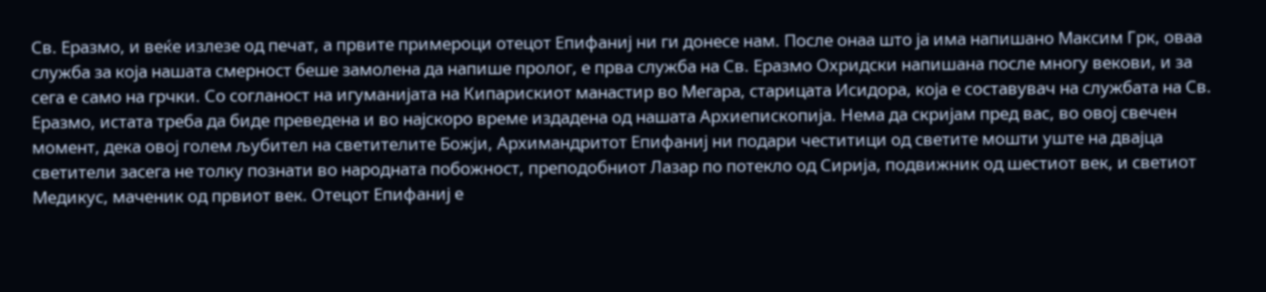Св. Еразмо, и веќе излезе од печат, а првите примероци отецот Епифаниј ни ги донесе нам. После онаа што ја има напишано Максим Грк, оваа служба за која нашата смерност беше замолена да напише пролог, е прва служба на Св. Еразмо Охридски напишана после многу векови, и за сега е само на грчки. Со согланост на игуманијата на Кипарискиот манастир во Мегара, старицата Исидора, која е составувач на службата на Св. Еразмо, истата треба да биде преведена и во најскоро време издадена од нашата Архиепископија. Нема да скријам пред вас, во овој свечен момент, дека овој голем љубител на светителите Божји, Архимандритот Епифаниј ни подари честитици од светите мошти уште на двајца светители засега не толку познати во народната побожност, преподобниот Лазар по потекло од Сирија, подвижник од шестиот век, и светиот Медикус, маченик од првиот век. Отецот Епифаниј е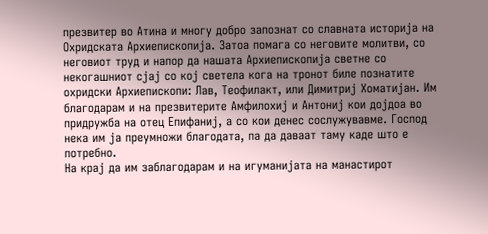презвитер во Атина и многу добро запознат со славната историја на Охридската Архиепископија. Затоа помага со неговите молитви, со неговиот труд и напор да нашата Архиепископија светне со некогашниот сјај со кој светела кога на тронот биле познатите охридски Архиепископи: Лав, Теофилакт, или Димитриј Хоматијан. Им благодарам и на презвитерите Амфилохиј и Антониј кои дојдоа во придружба на отец Епифаниј, а со кои денес сослужувавме. Господ нека им ја преумножи благодата, па да даваат таму каде што е потребно.
На крај да им заблагодарам и на игуманијата на манастирот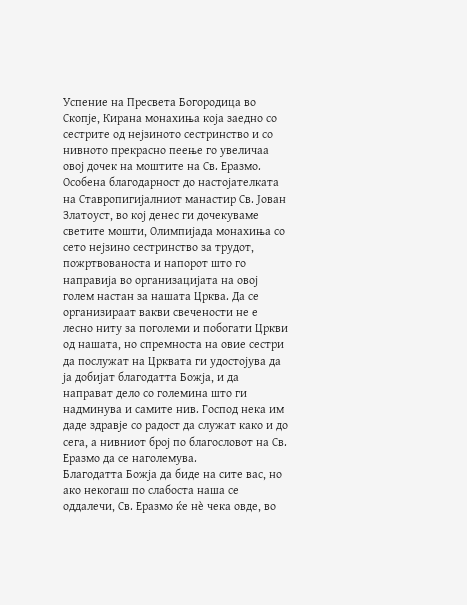Успение на Пресвета Богородица во Скопје, Кирана монахиња која заедно со сестрите од нејзиното сестринство и со нивното прекрасно пеење го увеличаа овој дочек на моштите на Св. Еразмо. Особена благодарност до настојателката на Ставропигијалниот манастир Св. Јован Златоуст, во кој денес ги дочекуваме светите мошти, Олимпијада монахиња со сето нејзино сестринство за трудот, пожртвованоста и напорот што го направија во организацијата на овој голем настан за нашата Црква. Да се организираат вакви свечености не е лесно ниту за поголеми и побогати Цркви од нашата, но спремноста на овие сестри да послужат на Црквата ги удостојува да ја добијат благодатта Божја, и да направат дело со големина што ги надминува и самите нив. Господ нека им даде здравје со радост да служат како и до сега, а нивниот број по благословот на Св. Еразмо да се наголемува.
Благодатта Божја да биде на сите вас, но ако некогаш по слабоста наша се оддалечи, Св. Еразмо ќе нè чека овде, во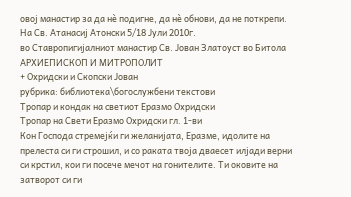овој манастир за да нè подигне, да нè обнови, да не поткрепи.
На Св. Атанасиј Атонски 5/18 Јули 2010г.
во Ставропигијалниот манастир Св. Јован Златоуст во Битола
АРХИЕПИСКОП И МИТРОПОЛИТ
+ Охридски и Скопски Јован
рубрика: библиотека\богослужбени текстови
Тропар и кондак на светиот Еразмо Охридски
Тропар на Свети Еразмо Охридски гл. 1-ви
Кон Господа стремејќи ги желанијата, Еразме, идолите на прелеста си ги строшил, и со раката твоја дваесет илјади верни си крстил, кои ги посече мечот на гонителите. Ти оковите на затворот си ги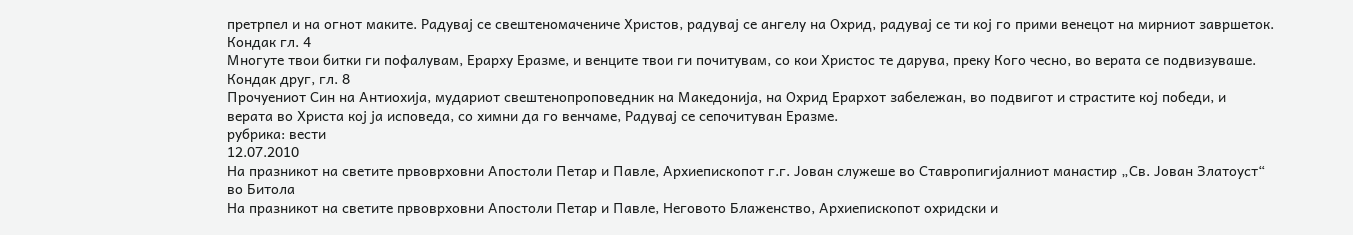претрпел и на огнот маките. Радувај се свештеномачениче Христов, радувај се ангелу на Охрид, радувај се ти кој го прими венецот на мирниот завршеток.
Кондак гл. 4
Многуте твои битки ги пофалувам, Ерарху Еразме, и венците твои ги почитувам, со кои Христос те дарува, преку Кого чесно, во верата се подвизуваше.
Кондак друг, гл. 8
Прочуениот Син на Антиохија, мудариот свештенопроповедник на Македонија, на Охрид Ерархот забележан, во подвигот и страстите кој победи, и верата во Христа кој ја исповеда, со химни да го венчаме, Радувај се сепочитуван Еразме.
рубрика: вести
12.07.2010
На празникот на светите првоврховни Апостоли Петар и Павле, Архиепископот г.г. Јован служеше во Ставропигијалниот манастир „Св. Јован Златоуст“ во Битола
На празникот на светите првоврховни Апостоли Петар и Павле, Неговото Блаженство, Архиепископот охридски и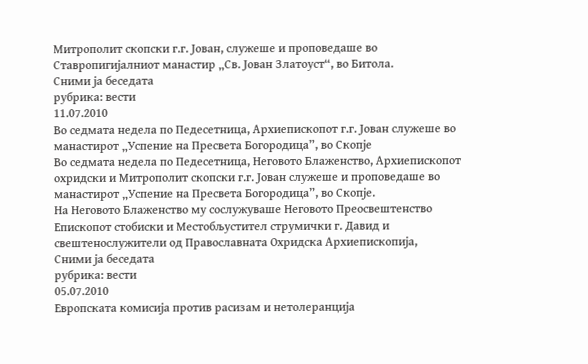Митрополит скопски г.г. Јован, служеше и проповедаше во Ставропигијалниот манастир „Св. Јован Златоуст“, во Битола.
Сними ја беседата
рубрика: вести
11.07.2010
Во седмата недела по Педесетница, Архиепископот г.г. Јован служеше во манастирот „Успение на Пресвета Богородица”, во Скопје
Во седмата недела по Педесетница, Неговото Блаженство, Архиепископот охридски и Митрополит скопски г.г. Јован служеше и проповедаше во манастирот „Успение на Пресвета Богородица”, во Скопје.
На Неговото Блаженство му сослужуваше Неговото Преосвештенство Епископот стобиски и Местобљустител струмички г. Давид и свештенослужители од Православната Охридска Архиепископија,
Сними ја беседата
рубрика: вести
05.07.2010
Европската комисија против расизам и нетолеранција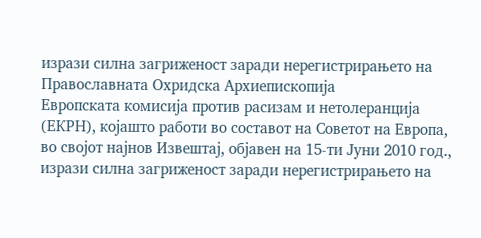изрази силна загриженост заради нерегистрирањето на Православната Охридска Архиепископија
Европската комисија против расизам и нетолеранција (ЕКРН), којашто работи во составот на Советот на Европа, во својот најнов Извештај, објавен на 15-ти Јуни 2010 год., изрази силна загриженост заради нерегистрирањето на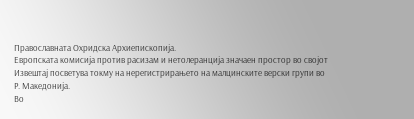Православната Охридска Архиепископија.
Европската комисија против расизам и нетолеранција значаен простор во својот Извештај посветува токму на нерегистрирањето на малцинските верски групи во Р. Македонија.
Во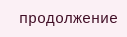продолжение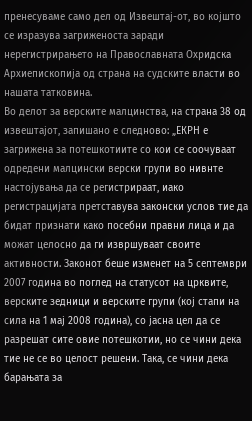пренесуваме само дел од Извештај-от, во којшто се изразува загриженоста заради нерегистрирањето на Православната Охридска Архиепископија од страна на судските власти во нашата татковина.
Во делот за верските малцинства, на страна 38 од извештајот, запишано е следново: „ЕКРН е загрижена за потешкотиите со кои се соочуваат одредени малцински верски групи во нивнте настојувања да се регистрираат, иако регистрацијата претставува законски услов тие да бидат признати како посебни правни лица и да можат целосно да ги извршуваат своите активности. Законот беше изменет на 5 септември 2007 година во поглед на статусот на црквите, верските зедници и верските групи (кој стапи на сила на 1 мај 2008 година), со јасна цел да се разрешат сите овие потешкотии, но се чини дека тие не се во целост решени. Така, се чини дека барањата за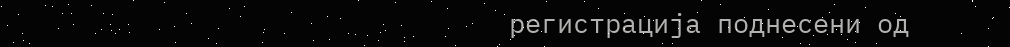регистрација поднесени од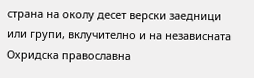страна на околу десет верски заедници или групи, вклучително и на независната Охридска православна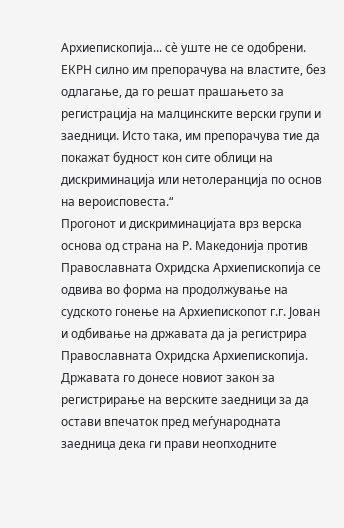Архиепископија... сè уште не се одобрени.
ЕКРН силно им препорачува на властите, без одлагање, да го решат прашањето за регистрација на малцинските верски групи и заедници. Исто така, им препорачува тие да покажат будност кон сите облици на дискриминација или нетолеранција по основ на вероисповеста.“
Прогонот и дискриминацијата врз верска основа од страна на Р. Македонија против Православната Охридска Архиепископија се одвива во форма на продолжување на судското гонење на Архиепископот г.г. Јован и одбивање на државата да ја регистрира Православната Охридска Архиепископија. Државата го донесе новиот закон за регистрирање на верските заедници за да остави впечаток пред меѓународната заедница дека ги прави неопходните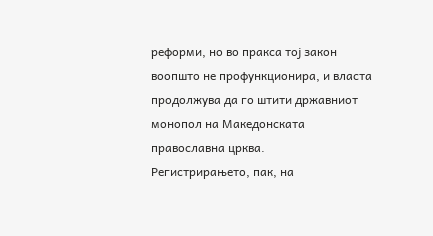реформи, но во пракса тој закон воопшто не профункционира, и власта продолжува да го штити државниот монопол на Македонската православна црква.
Регистрирањето, пак, на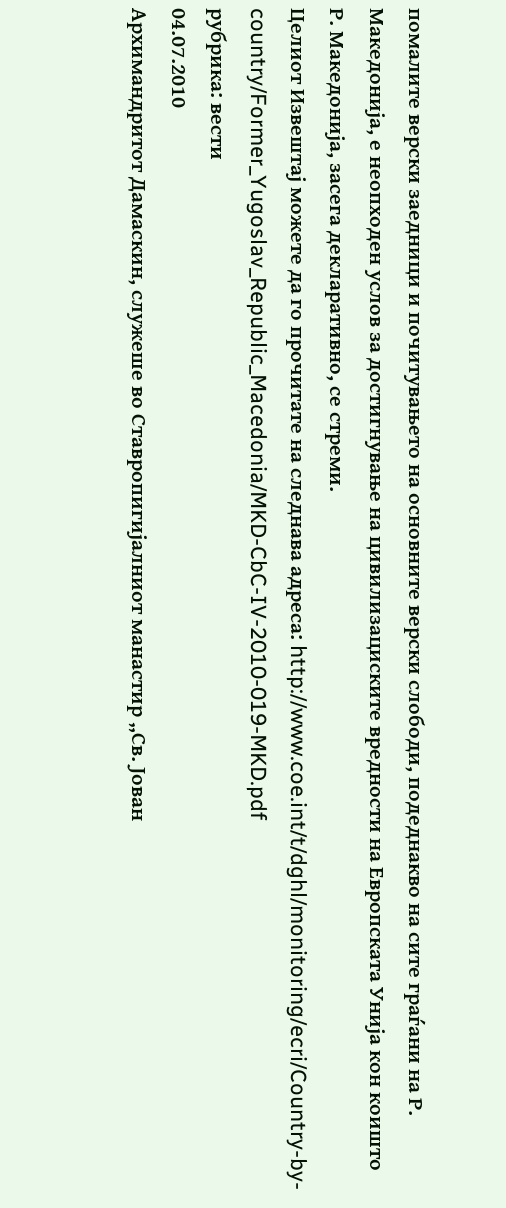помалите верски заедници и почитувањето на основните верски слободи, подеднакво на сите граѓани на Р. Македонија, е неопходен услов за достигнување на цивилизациските вредности на Европската Унија кон коишто Р. Македонија, засега декларативно, се стреми.
Целиот Извештај можете да го прочитате на следнава адреса: http://www.coe.int/t/dghl/monitoring/ecri/Country-by-country/Former_Yugoslav_Republic_Macedonia/MKD-CbC-IV-2010-019-MKD.pdf
рубрика: вести
04.07.2010
Архимандритот Дамаскин, служеше во Ставропигијалниот манастир „Св. Јован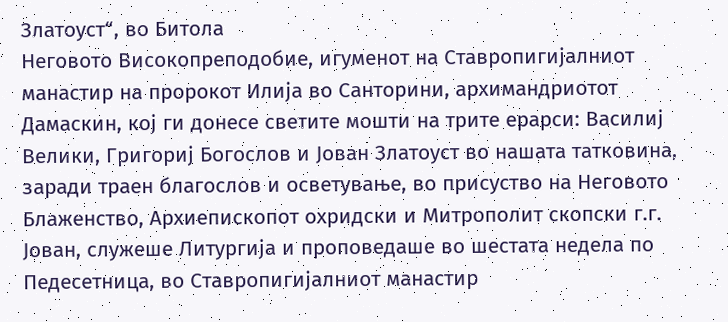Златоуст“, во Битола
Неговото Високопреподобие, игуменот на Ставропигијалниот манастир на пророкот Илија во Санторини, архимандриотот Дамаскин, кој ги донесе светите мошти на трите ерарси: Василиј Велики, Григориј Богослов и Јован Златоуст во нашата татковина, заради траен благослов и осветување, во присуство на Неговото Блаженство, Архиепископот охридски и Митрополит скопски г.г. Јован, служеше Литургија и проповедаше во шестата недела по Педесетница, во Ставропигијалниот манастир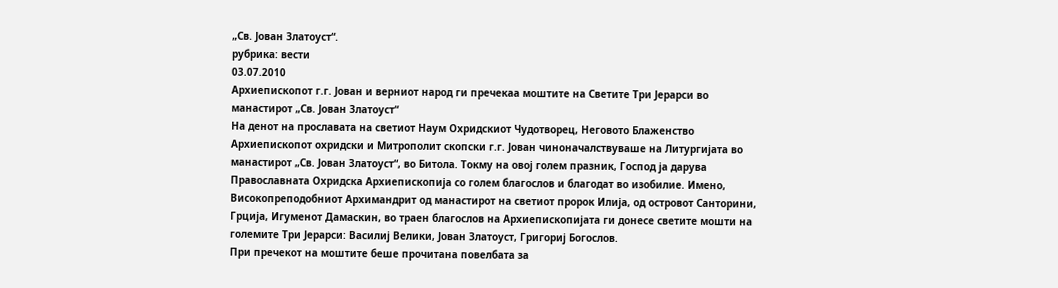„Св. Јован Златоуст“.
рубрика: вести
03.07.2010
Архиепископот г.г. Јован и верниот народ ги пречекаа моштите на Светите Три Јерарси во манастирот „Св. Јован Златоуст“
На денот на прославата на светиот Наум Охридскиот Чудотворец, Неговото Блаженство Архиепископот охридски и Митрополит скопски г.г. Јован чиноначалствуваше на Литургијата во манастирот „Св. Јован Златоуст“, во Битола. Токму на овој голем празник, Господ ја дарува Православната Охридска Архиепископија со голем благослов и благодат во изобилие. Имено, Високопреподобниот Архимандрит од манастирот на светиот пророк Илија, од островот Санторини, Грција, Игуменот Дамаскин, во траен благослов на Архиепископијата ги донесе светите мошти на големите Три Јерарси: Василиј Велики, Јован Златоуст, Григориј Богослов.
При пречекот на моштите беше прочитана повелбата за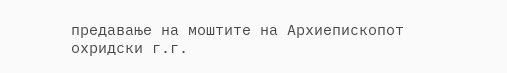предавање на моштите на Архиепископот охридски г.г.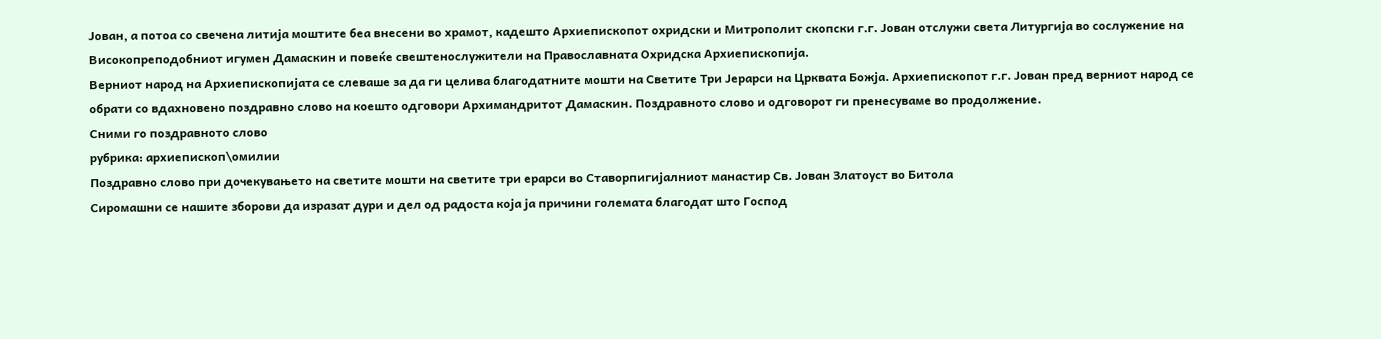Јован, а потоа со свечена литија моштите беа внесени во храмот, кадешто Архиепископот охридски и Митрополит скопски г.г. Јован отслужи света Литургија во сослужение на Високопреподобниот игумен Дамаскин и повеќе свештенослужители на Православната Охридска Архиепископија.
Верниот народ на Архиепископијата се слеваше за да ги целива благодатните мошти на Светите Три Јерарси на Црквата Божја. Архиепископот г.г. Јован пред верниот народ се обрати со вдахновено поздравно слово на коешто одговори Архимандритот Дамаскин. Поздравното слово и одговорот ги пренесуваме во продолжение.
Сними го поздравното слово
рубрика: архиепископ\омилии
Поздравно слово при дочекувањето на светите мошти на светите три ерарси во Ставорпигијалниот манастир Св. Јован Златоуст во Битола
Сиромашни се нашите зборови да изразат дури и дел од радоста која ја причини големата благодат што Господ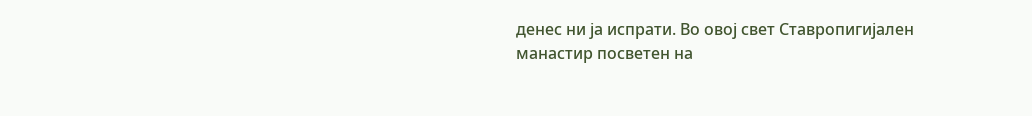денес ни ја испрати. Во овој свет Ставропигијален манастир посветен на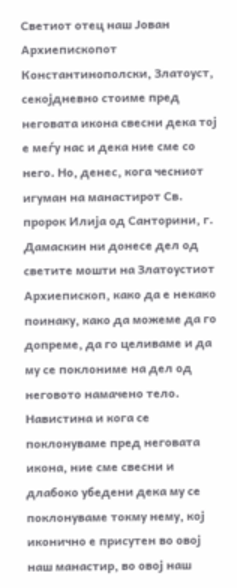Светиот отец наш Јован Архиепископот Константинополски, Златоуст, секојдневно стоиме пред неговата икона свесни дека тој е меѓу нас и дека ние сме со него. Но, денес, кога чесниот игуман на манастирот Св. пророк Илија од Санторини, г. Дамаскин ни донесе дел од светите мошти на Златоустиот Архиепископ, како да е некако поинаку, како да можеме да го допреме, да го целиваме и да му се поклониме на дел од неговото намачено тело. Навистина и кога се поклонуваме пред неговата икона, ние сме свесни и длабоко убедени дека му се поклонуваме токму нему, кој иконично е присутен во овој наш манастир, во овој наш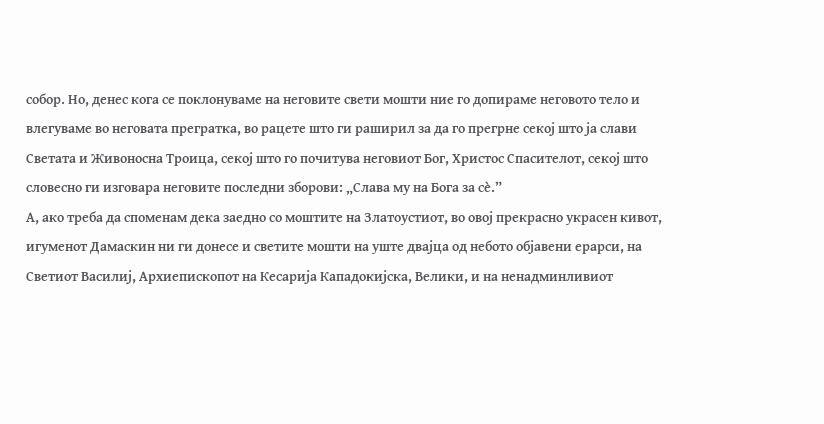собор. Но, денес кога се поклонуваме на неговите свети мошти ние го допираме неговото тело и влегуваме во неговата прегратка, во рацете што ги раширил за да го прегрне секој што ја слави Светата и Живоносна Троица, секој што го почитува неговиот Бог, Христос Спасителот, секој што словесно ги изговара неговите последни зборови: „Слава му на Бога за сè.”
А, ако треба да споменам дека заедно со моштите на Златоустиот, во овој прекрасно укрaсен кивот, игуменот Дамаскин ни ги донесе и светите мошти на уште двајца од небото објавени ерарси, на Светиот Василиј, Архиепископот на Кесарија Кападокијска, Велики, и на ненадминливиот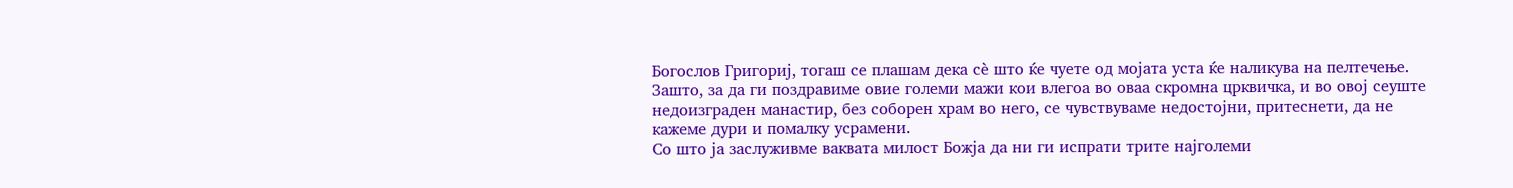Богослов Григориј, тогаш се плашам дека сè што ќе чуете од мојата уста ќе наликува на пелтечење. Зашто, за да ги поздравиме овие големи мажи кои влегоа во оваа скромна црквичка, и во овој сеуште недоизграден манастир, без соборен храм во него, се чувствуваме недостојни, притеснети, да не кажеме дури и помалку усрамени.
Со што ја заслуживме ваквата милост Божја да ни ги испрати трите најголеми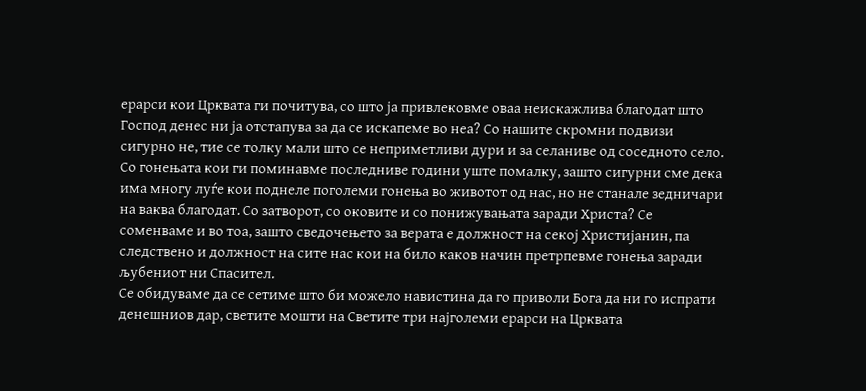ерарси кои Црквата ги почитува, со што ја привлековме оваа неискажлива благодат што Господ денес ни ја отстапува за да се искапеме во неа? Со нашите скромни подвизи сигурно не, тие се толку мали што се неприметливи дури и за селаниве од соседното село. Со гонењата кои ги поминавме последниве години уште помалку, зашто сигурни сме дека има многу луѓе кои поднеле поголеми гонења во животот од нас, но не станале зедничари на ваква благодат. Со затворот, со оковите и со понижувањата заради Христа? Се соменваме и во тоа, зашто сведочењето за верата е должност на секој Христијанин, па следствено и должност на сите нас кои на било каков начин претрпевме гонења заради љубениот ни Спасител.
Се обидуваме да се сетиме што би можело навистина да го приволи Бога да ни го испрати денешниов дар, светите мошти на Светите три најголеми ерарси на Црквата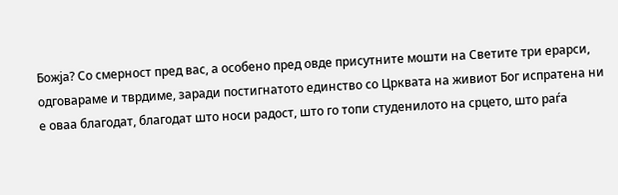Божја? Со смерност пред вас, а особено пред овде присутните мошти на Светите три ерарси, одговараме и тврдиме, заради постигнатото единство со Црквата на живиот Бог испратена ни е оваа благодат, благодат што носи радост, што го топи студенилото на срцето, што раѓа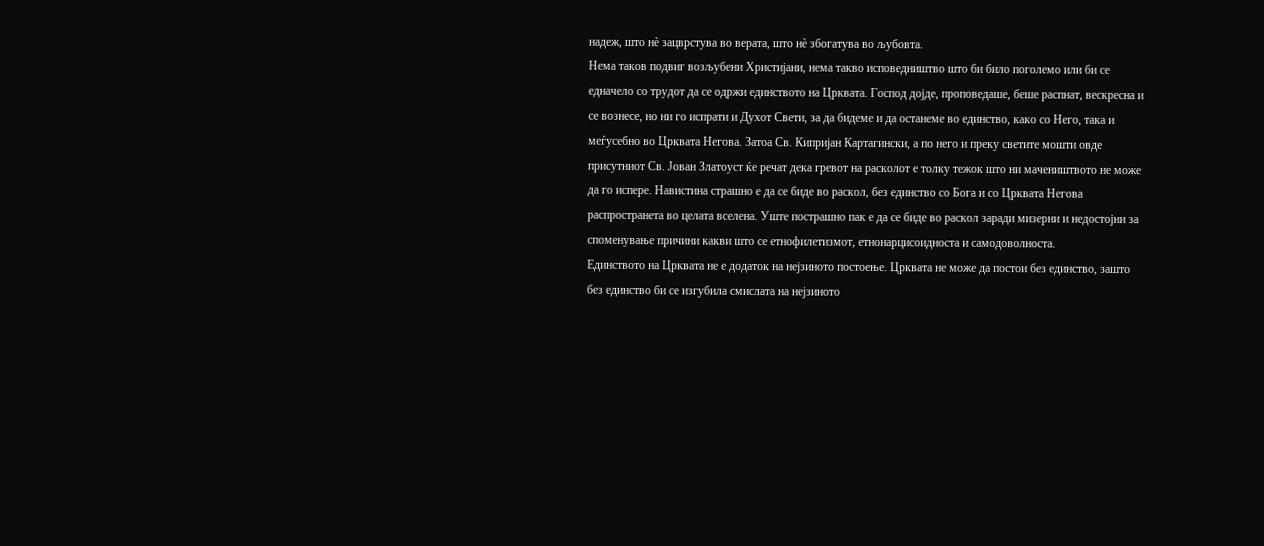надеж, што нè зацврстува во верата, што нè збогатува во љубовта.
Нема таков подвиг возљубени Христијани, нема такво исповедништво што би било поголемо или би се едначело со трудот да се одржи единството на Црквата. Господ дојде, проповедаше, беше распнат, вескресна и се вознесе, но ни го испрати и Духот Свети, за да бидеме и да останеме во единство, како со Него, така и меѓусебно во Црквата Негова. Затоа Св. Кипријан Картагински, а по него и преку светите мошти овде присутниот Св. Јован Златоуст ќе речат дека гревот на расколот е толку тежок што ни мачеништвото не може да го испере. Навистина страшно е да се биде во раскол, без единство со Бога и со Црквата Негова распространета во целата вселена. Уште пострашно пак е да се биде во раскол заради мизерни и недостојни за споменување причини какви што се етнофилетизмот, етнонарцисоидноста и самодоволноста.
Единството на Црквата не е додаток на нејзиното постоење. Црквата не може да постои без единство, зашто без единство би се изгубила смислата на нејзиното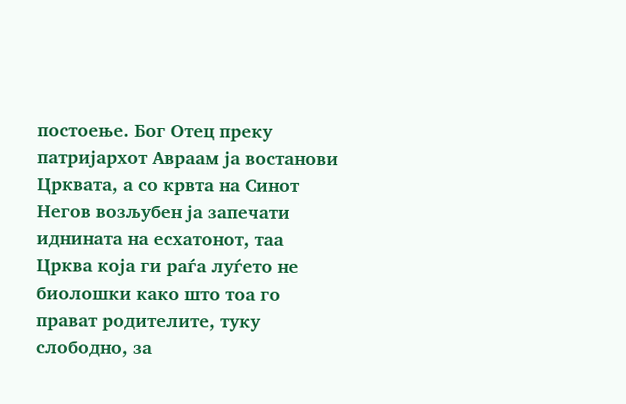постоење. Бог Отец преку патријархот Авраам ја востанови Црквата, а со крвта на Синот Негов возљубен ја запечати иднината на есхатонот, таа Црква која ги раѓа луѓето не биолошки како што тоа го прават родителите, туку слободно, за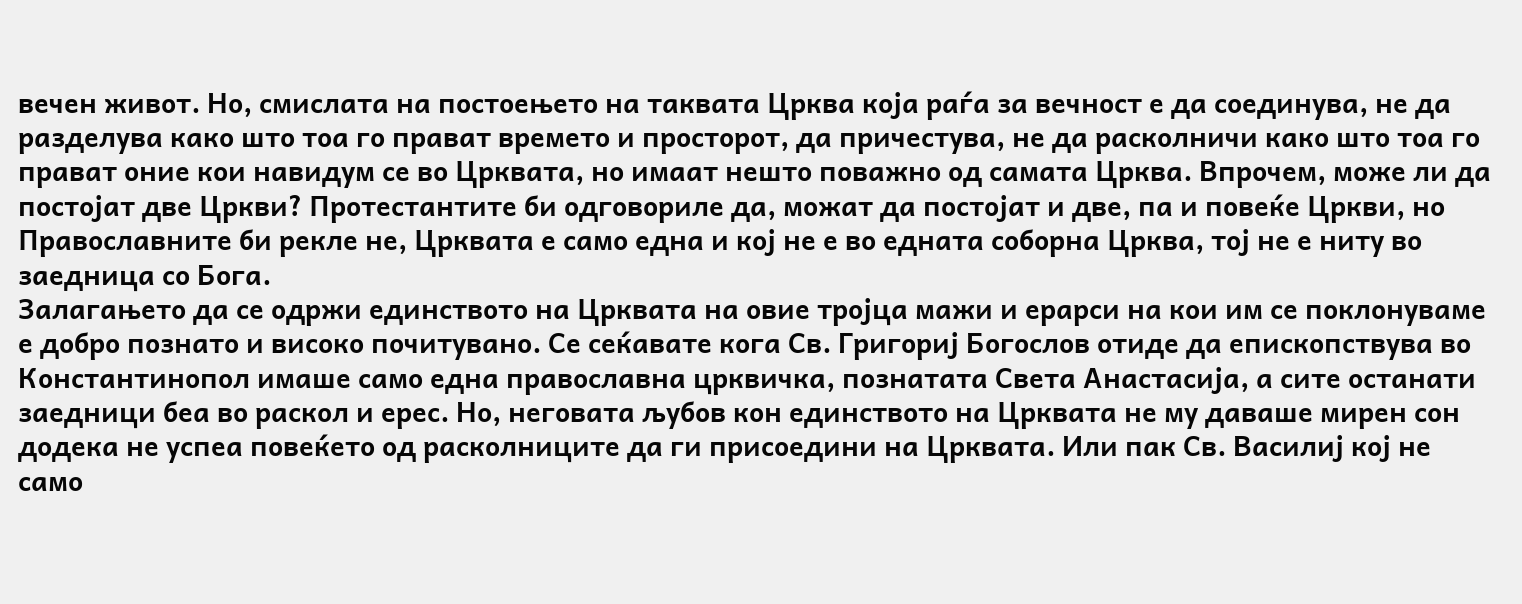вечен живот. Но, смислата на постоењето на таквата Црква која раѓа за вечност е да соединува, не да разделува како што тоа го прават времето и просторот, да причестува, не да расколничи како што тоа го прават оние кои навидум се во Црквата, но имаат нешто поважно од самата Црква. Впрочем, може ли да постојат две Цркви? Протестантите би одговориле да, можат да постојат и две, па и повеќе Цркви, но Православните би рекле не, Црквата е само една и кој не е во едната соборна Црква, тој не е ниту во заедница со Бога.
Залагањето да се одржи единството на Црквата на овие тројца мажи и ерaрси на кои им се поклонуваме е добро познато и високо почитувано. Се сеќавате кога Св. Григориј Богослов отиде да епископствува во Константинопол имаше само една православна црквичка, познатата Света Анастасија, а сите останати заедници беа во раскол и ерес. Но, неговата љубов кон единството на Црквата не му даваше мирен сон додека не успеа повеќето од расколниците да ги присоедини на Црквата. Или пак Св. Василиј кој не само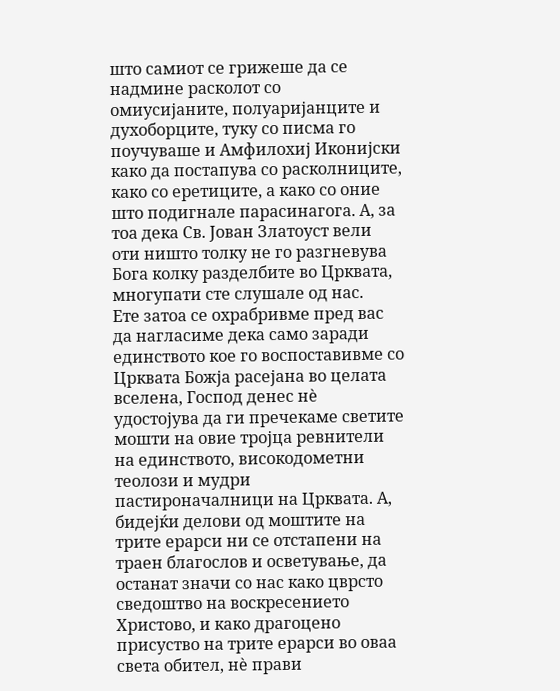што самиот се грижеше да се надмине расколот со омиусијаните, полуаријанците и духоборците, туку со писма го поучуваше и Амфилохиј Иконијски како да постапува со расколниците, како со еретиците, а како со оние што подигнале парасинагога. А, за тоа дека Св. Јован Златоуст вели оти ништо толку не го разгневува Бога колку разделбите во Црквата, многупати сте слушале од нас.
Ете затоа се охрабривме пред вас да нагласиме дека само заради единството кое го воспоставивме со Црквата Божја расејана во целата вселена, Господ денес нè удостојува да ги пречекаме светите мошти на овие тројца ревнители на единството, високодометни теолози и мудри пастироначалници на Црквата. А, бидејќи делови од моштите на трите ерарси ни се отстапени на траен благослов и осветување, да останат значи со нас како цврсто сведоштво на воскресението Христово, и како драгоцено присуство на трите ерарси во оваа света обител, нè прави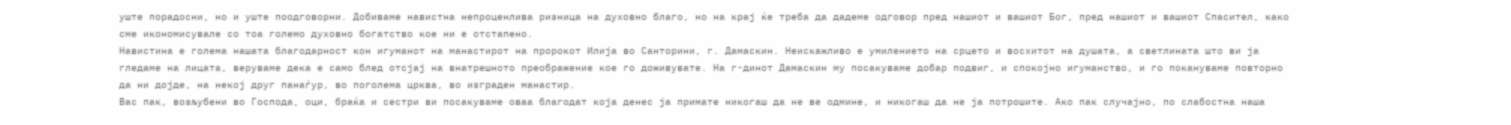уште порадосни, но и уште поодговорни. Добиваме навистна непроценлива ризница на духовно благо, но на крај ќе треба да дадеме одговор пред нашиот и вашиот Бог, пред нашиот и вашиот Спасител, како сме икономисувале со тоа големо духовно богатство кое ни е отстапено.
Навистина е голема нашата благодарност кон игуманот на манастирот на пророкот Илија во Санторини, г. Дамаскин. Неискажливо е умилението на срцето и восхитот на душата, а светлината што ви ја гледаме на лицата, веруваме дека е само блед отсјај на внатрешното преображение кое го доживувате. На г-динот Дамаскин му посакуваме добар подвиг, и спокојно игуманство, и го покануваме повторно да ни дојде, на некој друг панаѓур, во поголема црква, во изграден манастир.
Вас пак, возљубени во Господа, оци, браќа и сестри ви посакуваме оваа благодат која денес ја примате никогаш да не ве одмине, и никогаш да не ја потрошите. Ако пак случајно, по слабостна наша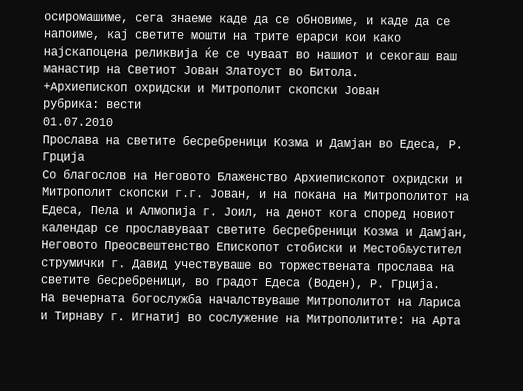осиромашиме, сега знаеме каде да се обновиме, и каде да се напоиме, кај светите мошти на трите ерарси кои како најскапоцена реликвија ќе се чуваат во нашиот и секогаш ваш манастир на Светиот Јован Златоуст во Битола.
+Архиепископ охридски и Митрополит скопски Јован
рубрика: вести
01.07.2010
Прослава на светите бесребреници Козма и Дамјан во Едеса, Р. Грција
Со благослов на Неговото Блаженство Архиепископот охридски и Митрополит скопски г.г. Јован, и на покана на Митрополитот на Едеса, Пела и Алмопија г. Јоил, на денот кога според новиот календар се прославуваат светите бесребреници Козма и Дамјан, Неговото Преосвештенство Епископот стобиски и Местобљустител струмички г. Давид учествуваше во торжествената прослава на светите бесребреници, во градот Едеса (Воден), Р. Грција.
На вечерната богослужба началствуваше Митрополитот на Лариса и Тирнаву г. Игнатиј во сослужение на Митрополитите: на Арта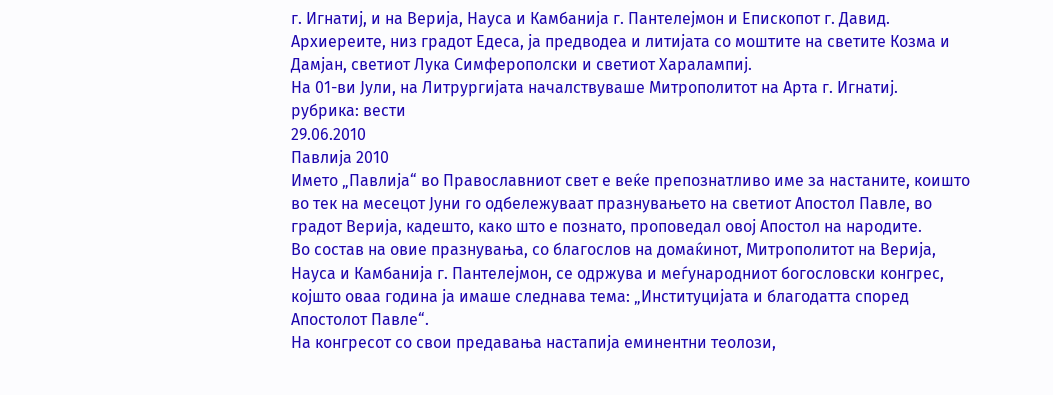г. Игнатиј, и на Верија, Науса и Камбанија г. Пантелејмон и Епископот г. Давид. Архиереите, низ градот Едеса, ја предводеа и литијата со моштите на светите Козма и Дамјан, светиот Лука Симферополски и светиот Харалампиј.
На 01-ви Јули, на Литрургијата началствуваше Митрополитот на Арта г. Игнатиј.
рубрика: вести
29.06.2010
Павлија 2010
Името „Павлија“ во Православниот свет е веќе препознатливо име за настаните, коишто во тек на месецот Јуни го одбележуваат празнувањето на светиот Апостол Павле, во градот Верија, кадешто, како што е познато, проповедал овој Апостол на народите.
Во состав на овие празнувања, со благослов на домаќинот, Митрополитот на Верија, Науса и Камбанија г. Пантелејмон, се одржува и меѓународниот богословски конгрес, којшто оваа година ја имаше следнава тема: „Институцијата и благодатта според Апостолот Павле“.
На конгресот со свои предавања настапија еминентни теолози,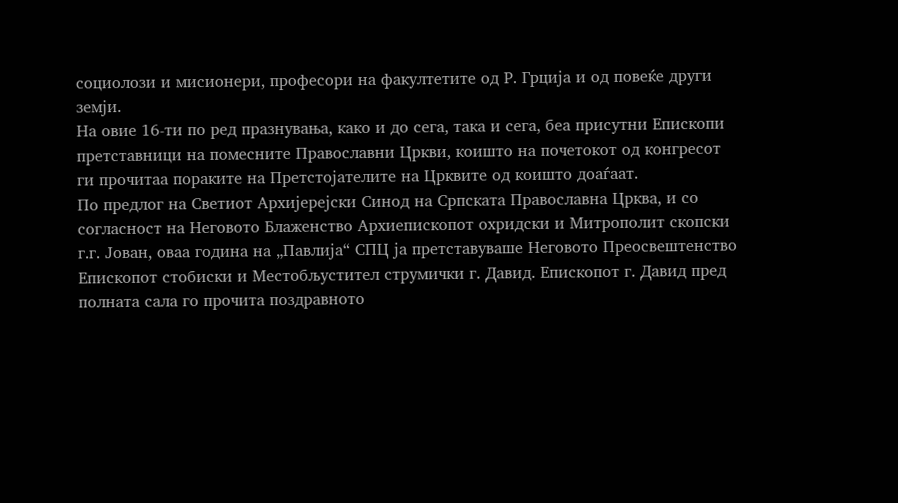социолози и мисионери, професори на факултетите од Р. Грција и од повеќе други земји.
На овие 16-ти по ред празнувања, како и до сега, така и сега, беа присутни Епископи претставници на помесните Православни Цркви, коишто на почетокот од конгресот ги прочитаа пораките на Претстојателите на Црквите од коишто доаѓаат.
По предлог на Светиот Архијерејски Синод на Српската Православна Црква, и со согласност на Неговото Блаженство Архиепископот охридски и Митрополит скопски г.г. Јован, оваа година на „Павлија“ СПЦ ја претставуваше Неговото Преосвештенство Епископот стобиски и Местобљустител струмички г. Давид. Епископот г. Давид пред полната сала го прочита поздравното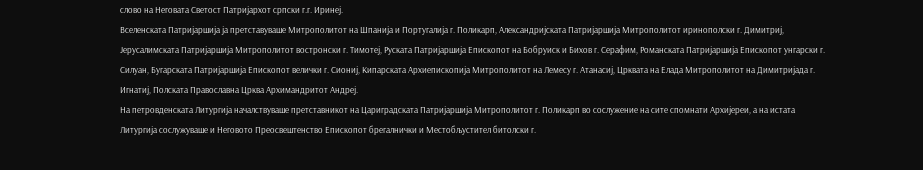слово на Неговата Светост Патријархот српски г.г. Иринеј.
Вселенската Патријаршија ја претставуваше Митрополитот на Шпанија и Португалија г. Поликарп, Александријската Патријаршија Митрополитот иринополски г. Димитриј, Јерусалимската Патријаршија Митрополитот востронски г. Тимотеј, Руската Патријаршија Епископот на Бобруиск и Бихов г. Серафим, Романската Патријаршија Епископот унгарски г. Силуан, Бугарската Патријаршија Епископот велички г. Сиониј, Кипарската Архиепископија Митрополитот на Лемесу г. Атанасиј, Црквата на Елада Митрополитот на Димитријада г. Игнатиј, Полската Православна Црква Архимандритот Андреј.
На петровденската Литургија началствуваше претставникот на Цариградската Патријаршија Митрополитот г. Поликарп во сослужение на сите спомнати Архијереи, а на истата Литургија сослужуваше и Неговото Преосвештенство Епископот брегалнички и Местобљустител битолски г.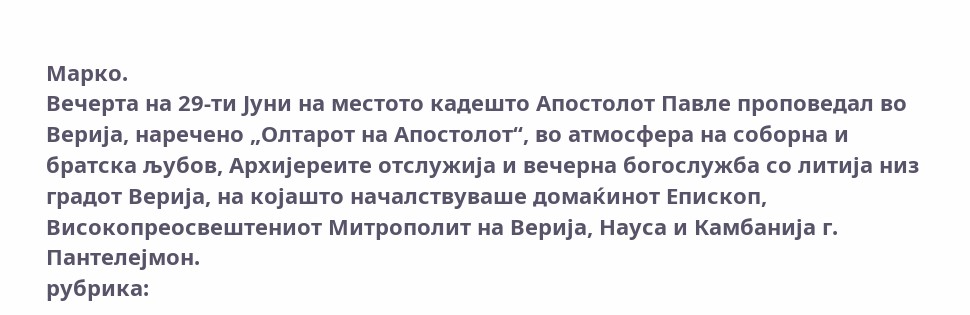Марко.
Вечерта на 29-ти Јуни на местото кадешто Апостолот Павле проповедал во Верија, наречено „Олтарот на Апостолот“, во атмосфера на соборна и братска љубов, Архијереите отслужија и вечерна богослужба со литија низ градот Верија, на којашто началствуваше домаќинот Епископ, Високопреосвештениот Митрополит на Верија, Науса и Камбанија г. Пантелејмон.
рубрика: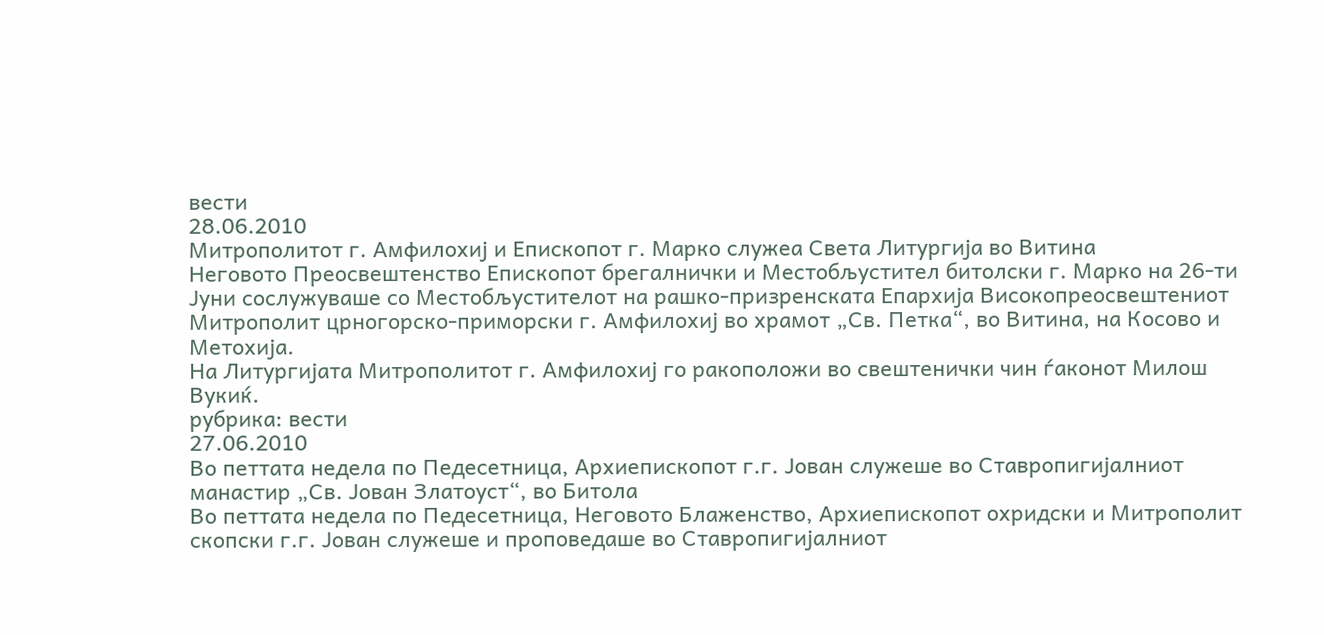вести
28.06.2010
Митрополитот г. Амфилохиј и Епископот г. Марко служеа Света Литургија во Витина
Неговото Преосвештенство Епископот брегалнички и Местобљустител битолски г. Марко на 26-ти Јуни сослужуваше со Местобљустителот на рашко-призренската Епархија Високопреосвештениот Митрополит црногорско-приморски г. Амфилохиј во храмот „Св. Петка“, во Витина, на Косово и Метохија.
На Литургијата Митрополитот г. Амфилохиј го ракоположи во свештенички чин ѓаконот Милош Вукиќ.
рубрика: вести
27.06.2010
Во петтата недела по Педесетница, Архиепископот г.г. Јован служеше во Ставропигијалниот манастир „Св. Јован Златоуст“, во Битола
Во петтата недела по Педесетница, Неговото Блаженство, Архиепископот охридски и Митрополит скопски г.г. Јован служеше и проповедаше во Ставропигијалниот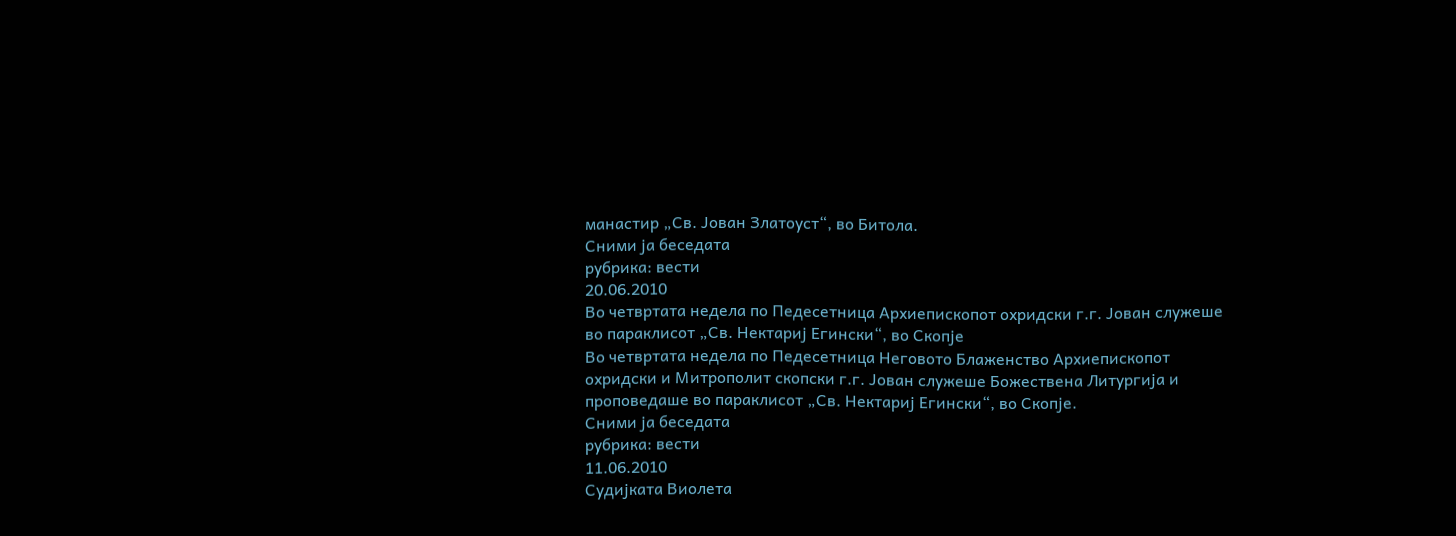манастир „Св. Јован Златоуст“, во Битола.
Сними ја беседата
рубрика: вести
20.06.2010
Во четвртата недела по Педесетница Архиепископот охридски г.г. Јован служеше во параклисот „Св. Нектариј Егински“, во Скопје
Во четвртата недела по Педесетница Неговото Блаженство Архиепископот охридски и Митрополит скопски г.г. Јован служеше Божествена Литургија и проповедаше во параклисот „Св. Нектариј Егински“, во Скопје.
Сними ја беседата
рубрика: вести
11.06.2010
Судијката Виолета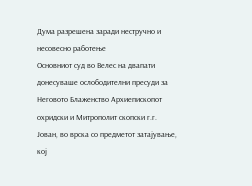Дума разрешена заради нeстручно и несовесно работење
Основниот суд во Велес на двапати донесуваше ослободителни пресуди за Неговото Блаженство Архиепископот охридски и Митрополит скопски г.г. Јован, во врска со предметот затајување, кој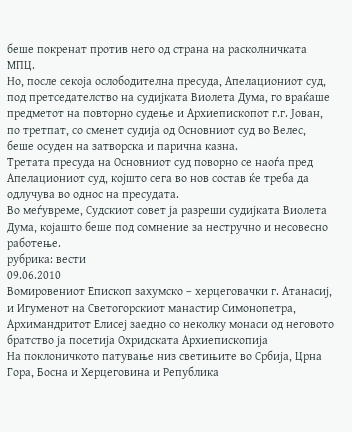беше покренат против него од страна на расколничката МПЦ.
Но, после секоја ослободителна пресуда, Апелациониот суд, под претседателство на судијката Виолета Дума, го враќаше предметот на повторно судење и Архиепископот г.г. Јован, по третпат, со сменет судија од Основниот суд во Велес, беше осуден на затворска и парична казна.
Третата пресуда на Основниот суд поворно се наоѓа пред Апелациониот суд, којшто сега во нов состав ќе треба да одлучува во однос на пресудата.
Во меѓувреме, Судскиот совет ја разреши судијката Виолета Дума, којашто беше под сомнение за нестручно и несовесно работење.
рубрика: вести
09.06.2010
Вомировениот Епископ захумско – херцеговачки г. Атанасиј, и Игуменот на Светогорскиот манастир Симонопетра, Архимандритот Елисеј заедно со неколку монаси од неговото братство ја посетија Охридската Архиепископија
На поклоничкото патување низ светињите во Србија, Црна Гора, Босна и Херцеговина и Република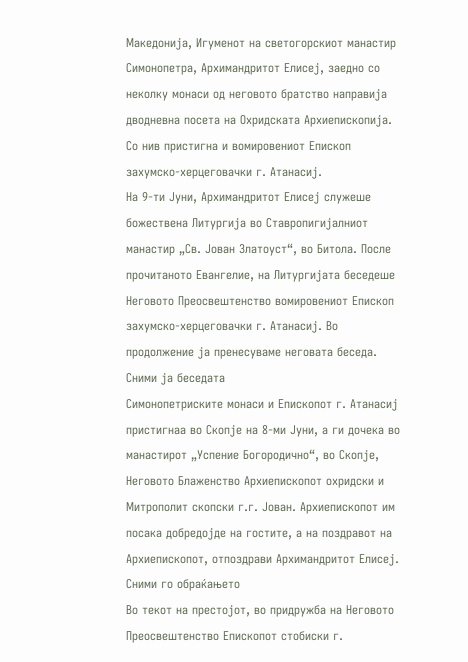Македонија, Игуменот на светогорскиот манастир Симонопетра, Архимандритот Елисеј, заедно со неколку монаси од неговото братство направија дводневна посета на Охридската Архиепископија.
Со нив пристигна и вомировениот Епископ захумско-херцеговачки г. Атанасиј.
На 9-ти Јуни, Архимандритот Елисеј служеше божествена Литургија во Ставропигијалниот манастир „Св. Јован Златоуст“, во Битола. После прочитаното Евангелие, на Литургијата беседеше Неговото Преосвештенство вомировениот Епископ захумско-херцеговачки г. Атанасиј. Во продолжение ја пренесуваме неговата беседа.
Сними ја беседата
Симонопетриските монаси и Епископот г. Атанасиј пристигнаа во Скопје на 8-ми Јуни, а ги дочека во манастирот „Успение Богородично“, во Скопје, Неговото Блаженство Архиепископот охридски и Митрополит скопски г.г. Јован. Архиепископот им посака добредојде на гостите, а на поздравот на Архиепископот, отпоздрави Архимандритот Елисеј.
Сними го обраќањето
Во текот на престојот, во придружба на Неговото Преосвештенство Епископот стобиски г.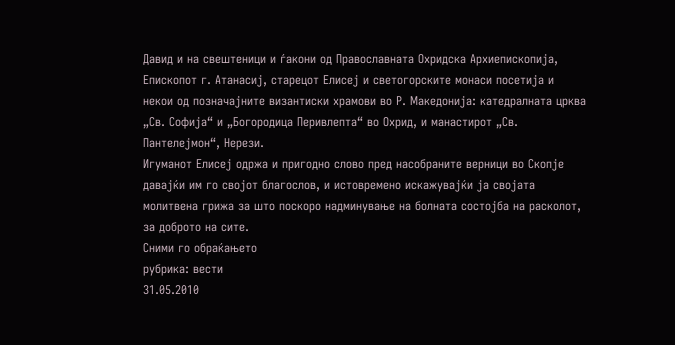Давид и на свештеници и ѓакони од Православната Охридска Архиепископија, Епископот г. Атанасиј, старецот Елисеј и светогорските монаси посетија и некои од позначајните византиски храмови во Р. Македонија: катедралната црква „Св. Софија“ и „Богородица Перивлепта“ во Охрид, и манастирот „Св. Пантелејмон“, Нерези.
Игуманот Елисеј одржа и пригодно слово пред насобраните верници во Скопје давајќи им го својот благослов, и истовремено искажувајќи ја својата молитвена грижа за што поскоро надминување на болната состојба на расколот, за доброто на сите.
Сними го обраќањето
рубрика: вести
31.05.2010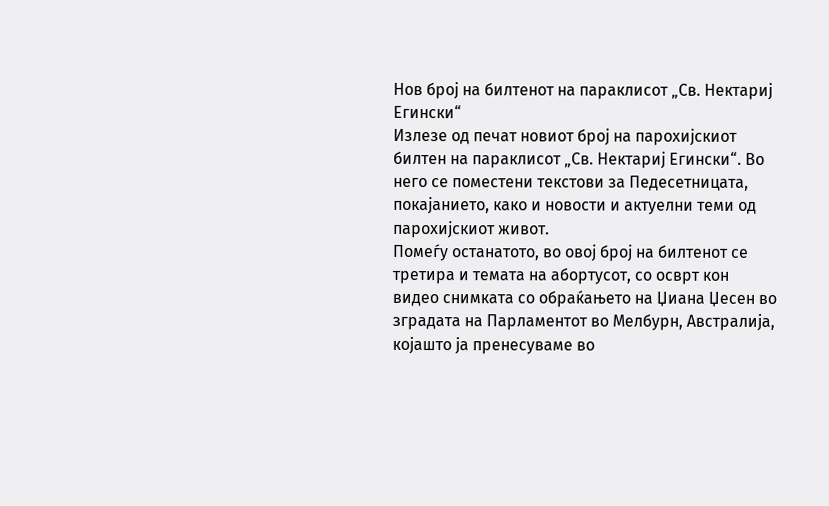Нов број на билтенот на параклисот „Св. Нектариј Егински“
Излезе од печат новиот број на парохијскиот билтен на параклисот „Св. Нектариј Егински“. Во него се поместени текстови за Педесетницата, покајанието, како и новости и актуелни теми од парохијскиот живот.
Помеѓу останатото, во овој број на билтенот се третира и темата на абортусот, со осврт кон видео снимката со обраќањето на Џиана Џесен во зградата на Парламентот во Мелбурн, Австралија, којашто ја пренесуваме во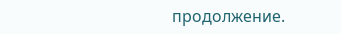продолжение.